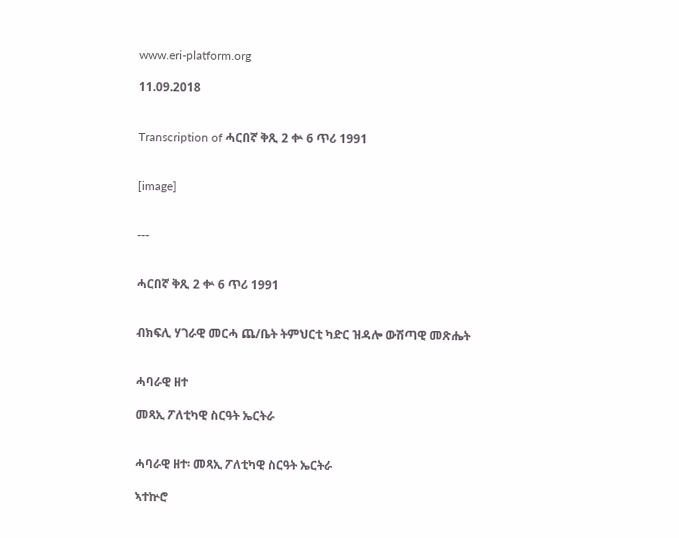www.eri-platform.org

11.09.2018


Transcription of ሓርበኛ ቅጺ 2 ቍ 6 ጥሪ 1991


[image]


---


ሓርበኛ ቅጺ 2 ቍ 6 ጥሪ 1991


ብክፍሊ ሃገራዊ መርሓ ጨ/ቤት ትምህርቲ ካድር ዝዳሎ ውሽጣዊ መጽሔት


ሓባራዊ ዘተ

መጻኢ ፖለቲካዊ ስርዓት ኤርትራ


ሓባራዊ ዘተ፡ መጻኢ ፖለቲካዊ ስርዓት ኤርትራ

ኣተኵሮ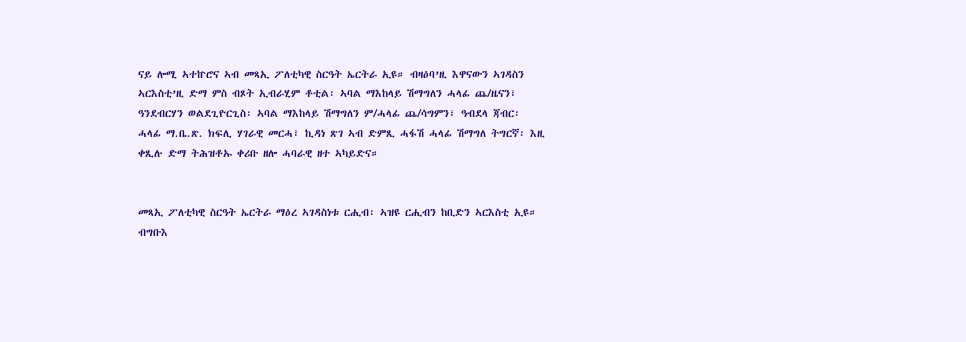ናይ ሎሚ ኣተኵሮና ኣብ መጻኢ ፖለቲካዊ ስርዓት ኤርትራ ኢዩ። ብዛዕባ’ዚ እዋናውን ኣገዳስን ኣርእስቲ’ዚ ድማ ምስ ብጾት ኢብራሂም ቶቲል፡ ኣባል ማእከላይ ሽማግለን ሓላፊ ጨ/ዜናን፣ ዓንደብርሃን ወልደጊዮርጊስ፡ ኣባል ማእከላይ ሽማግለን ም/ሓላፊ ጨ/ሳግምን፣ ዓብደላ ጃብር፡ ሓላፊ ማ.ቤ.ጽ. ክፍሊ ሃገራዊ መርሓ፣ ኪዳነ ጽገ ኣብ ድምጺ ሓፋሽ ሓላፊ ሽማግለ ትግርኛ፡ እዚ ቀጺሉ ድማ ትሕዝቶኡ ቀሪቡ ዘሎ ሓባራዊ ዘተ ኣካይድና።


መጻኢ ፖለቲካዊ ስርዓት ኤርትራ ማዕረ ኣገዳስነቱ ርሒብ፡ ኣዝዩ ርሒብን ከቢድን ኣርእስቲ ኢዩ። ብግቡእ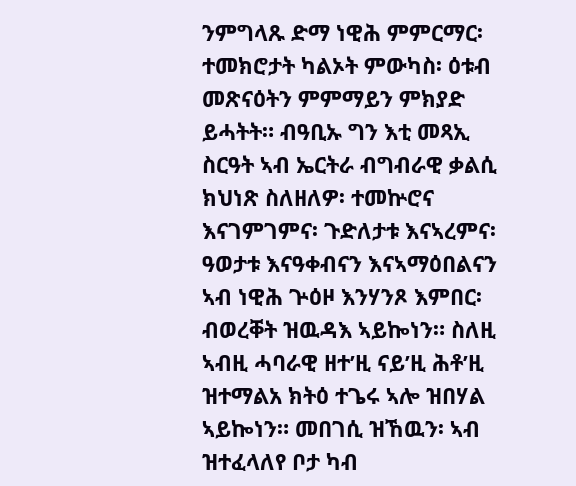ንምግላጹ ድማ ነዊሕ ምምርማር፡ ተመክሮታት ካልኦት ምውካስ፡ ዕቱብ መጽናዕትን ምምማይን ምክያድ ይሓትት። ብዓቢኡ ግን እቲ መጻኢ ስርዓት ኣብ ኤርትራ ብግብራዊ ቃልሲ ክህነጽ ስለዘለዎ፡ ተመኵሮና እናገምገምና፡ ጉድለታቱ እናኣረምና፡ ዓወታቱ እናዓቀብናን እናኣማዕበልናን ኣብ ነዊሕ ጕዕዞ እንሃንጾ እምበር፡ ብወረቐት ዝዉዳእ ኣይኰነን። ስለዚ ኣብዚ ሓባራዊ ዘተ’ዚ ናይ’ዚ ሕቶ’ዚ ዝተማልአ ክትዕ ተጌሩ ኣሎ ዝበሃል ኣይኰነን። መበገሲ ዝኸዉን፡ ኣብ ዝተፈላለየ ቦታ ካብ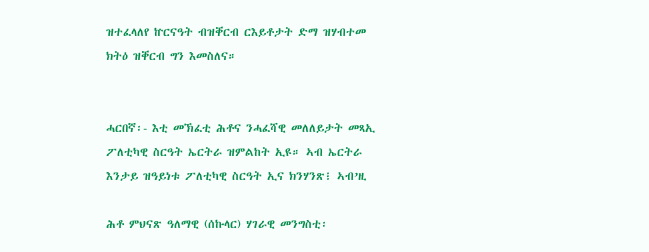ዝተፈላለየ ኵርናዓት ብዝቐርብ ርእይቶታት ድማ ዝሃብተመ ክትዕ ዝቐርብ ግን እመስለና።


ሓርበኛ፡- እቲ መኽፈቲ ሕቶና ንሓፈሻዊ መለለይታት መጻኢ ፖለቲካዊ ስርዓት ኤርትራ ዝምልከት ኢዩ። ኣብ ኤርትራ እንታይ ዝዓይነቱ ፖለቲካዊ ስርዓት ኢና ክንሃንጽ፧ ኣብ’ዚ

ሕቶ ምህናጽ ዓለማዊ (ሰኩላር) ሃገራዊ መንግስቲ፡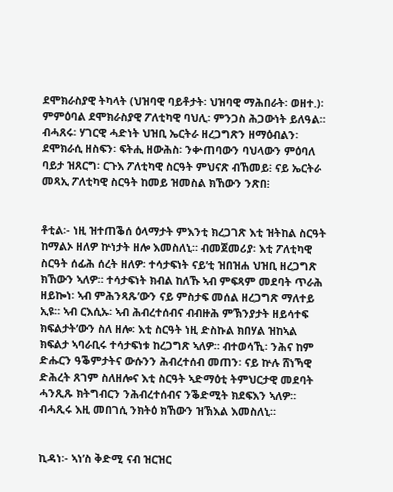ደሞክራስያዊ ትካላት (ህዝባዊ ባይቶታት፡ ህዝባዊ ማሕበራት፡ ወዘተ.)፡ ምምዕባል ደሞክራስያዊ ፖለቲካዊ ባህሊ፡ ምንጋስ ሕጋውነት ይለዓል። ብሓጸሩ፡ ሃገርዊ ሓድነት ህዝቢ ኤርትራ ዘረጋግጽን ዘማዕብልን፡ ደሞክራሲ ዘስፍን፡ ፍትሒ ዘውሕስ፡ ንቍጠባውን ባህላውን ምዕባለ ባይታ ዝጸርግ፡ ርጉእ ፖለቲካዊ ስርዓት ምህናጽ ብኸመይ፧ ናይ ኤርትራ መጻኢ ፖለቲካዊ ስርዓት ከመይ ዝመስል ክኸውን ንጽበ፧


ቶቲል፡- ነዚ ዝተጠቕሰ ዕላማታት ምእንቲ ክረጋገጽ እቲ ዝትከል ስርዓት ከማልኦ ዘለዎ ኵነታት ዘሎ እመስለኒ። ብመጀመሪያ፡ እቲ ፖለቲካዊ ስርዓት ሰፊሕ ሰረት ዘለዎ፡ ተሳታፍነት ናይ’ቲ ዝበዝሐ ህዝቢ ዘረጋግጽ ክኸውን ኣለዎ። ተሳታፍነት ክብል ከለኹ ኣብ ምፍጻም መደባት ጥራሕ ዘይኰነ፡ ኣብ ምሕንጻጹ’ውን ናይ ምስታፍ መሰል ዘረጋግጽ ማለተይ ኢዩ። ኣብ ርእሲኡ፡ ኣብ ሕብረተሰብና ብብዙሕ ምኽንያታት ዘይሳተፍ ክፍልታት’ውን ስለ ዘሎ፡ እቲ ስርዓት ነዚ ድስኩል ክበሃል ዝከኣል ክፍልታ ኣባራቢሩ ተሳታፍነቱ ከረጋግጽ ኣለዎ። ብተወሳኺ፡ ንሕና ከም ድሑርን ዓቕምታትና ውሱንን ሕብረተሰብ መጠን፡ ናይ ኵሉ ሸነኻዊ ድሕረት ጸገም ስለዘሎና እቲ ስርዓት ኣድማዕቲ ትምህርታዊ መደባት ሓንጺጹ ክትግብርን ንሕብረተሰብና ንቕድሚት ክደፍእን ኣለዎ። ብሓጺሩ እዚ መበገሲ ንክትዕ ክኸውን ዝኽእል እመስለኒ።


ኪዳነ፡- ኣነ’ስ ቅድሚ ናብ ዝርዝር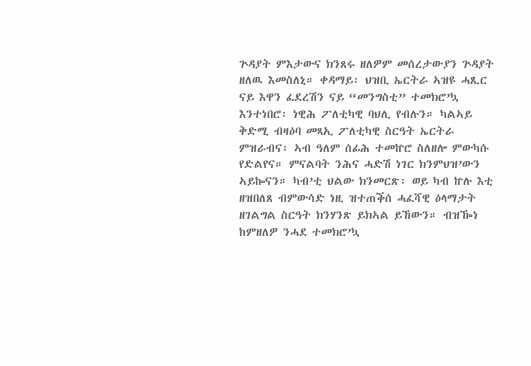ጕዳያት ምእታውና ክንጸሩ ዘለዎም መሰረታውያን ጕዳያት ዘለዉ እመስለኒ። ቀዳማይ፡ ህዝቢ ኤርትራ ኣዝዩ ሓጺር ናይ እዋን ፈደረሽን ናይ “መንግስቲ” ተመክሮ’ኳ እንተነበሮ፡ ነዊሕ ፖለቲካዊ ባህሊ የብሉን። ካልኣይ ቅድሚ ብዛዕባ መጻኢ ፖለቲካዊ ስርዓት ኤርትራ ምዝራብና፡ ኣብ ዓለም ሰፊሕ ተመኵሮ ስለዘሎ ምውካሱ የድልየና። ምናልባት ንሕና ሓድሽ ነገር ክንምህዝ’ውን ኣይኰናን። ካብ’ቲ ህልው ክንመርጽ፡ ወይ ካብ ኵሉ እቲ ዘዝበለጸ ብምውሳድ ነዚ ዝተጠቕሰ ሓፈሻዊ ዕላማታት ዘገልግል ስርዓት ክንሃንጽ ይክኣል ይኸውን። ብዝዀነ ከምዘለዎ ንሓደ ተመክሮ’ኳ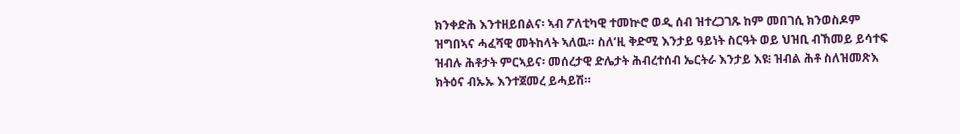ክንቀድሕ እንተዘይበልና፡ ኣብ ፖለቲካዊ ተመኵሮ ወዲ ሰብ ዝተረጋገጹ ከም መበገሲ ክንወስዶም ዝግበኣና ሓፈሻዊ መትከላት ኣለዉ። ስለ’ዚ ቅድሚ እንታይ ዓይነት ስርዓት ወይ ህዝቢ ብኸመይ ይሳተፍ ዝብሉ ሕቶታት ምርኣይና፡ መሰረታዊ ድሌታት ሕብረተሰብ ኤርትራ እንታይ እዩ፧ ዝብል ሕቶ ስለዝመጽእ ክትዕና ብኡኡ እንተጀመረ ይሓይሽ።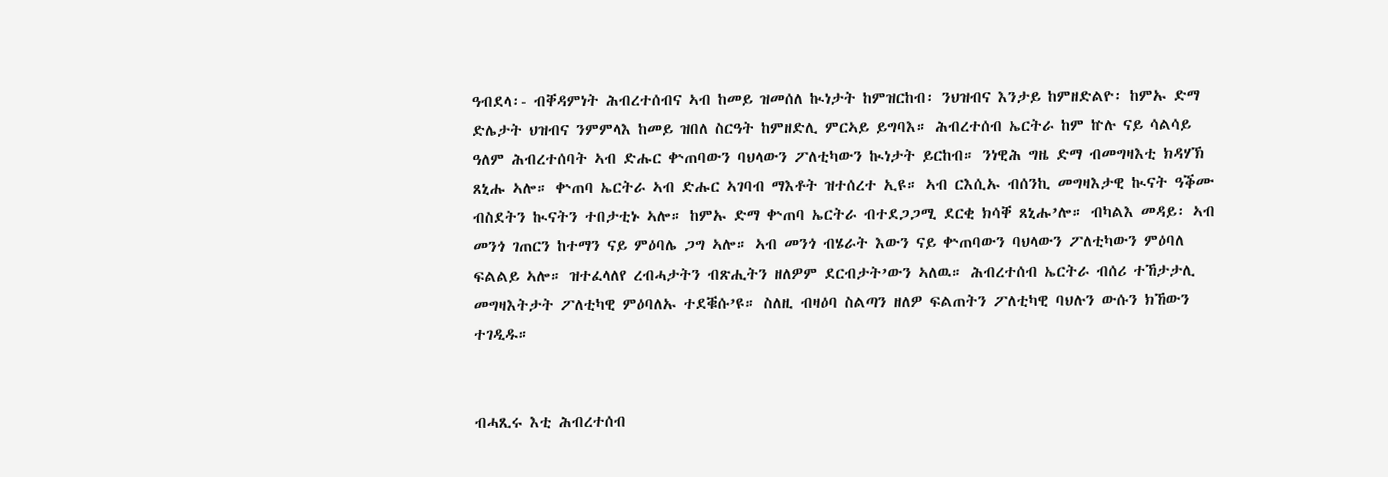ዓብደላ፡- ብቐዳምነት ሕብረተሰብና ኣብ ከመይ ዝመሰለ ኲነታት ከምዝርከብ፡ ንህዝብና እንታይ ከምዘድልዮ፡ ከምኡ ድማ ድሌታት ህዝብና ንምምላእ ከመይ ዝበለ ስርዓት ከምዘድሊ ምርኣይ ይግባእ። ሕብረተሰብ ኤርትራ ከም ኵሉ ናይ ሳልሳይ ዓለም ሕብረተሰባት ኣብ ድሑር ቍጠባውን ባህላውን ፖለቲካውን ኲነታት ይርከብ። ንነዊሕ ግዜ ድማ ብመግዛእቲ ክዳሃኽ ጸኒሑ ኣሎ። ቍጠባ ኤርትራ ኣብ ድሑር ኣገባብ ማእቶት ዝተሰረተ ኢዩ። ኣብ ርእሲኡ ብሰንኪ መግዛእታዊ ኲናት ዓቕሙ ብስደትን ኲናትን ተበታቲኑ ኣሎ። ከምኡ ድማ ቍጠባ ኤርትራ ብተደጋጋሚ ደርቂ ክሳቐ ጸኒሑ’ሎ። ብካልእ መዳይ፡ ኣብ መንጎ ገጠርን ከተማን ናይ ምዕባሌ ጋግ ኣሎ። ኣብ መንጎ ብሄራት እውን ናይ ቍጠባውን ባህላውን ፖለቲካውን ምዕባለ ፍልልይ ኣሎ። ዝተፈላለየ ረብሓታትን ብጽሒትን ዘለዎም ደርብታት’ውን ኣለዉ። ሕብረተሰብ ኤርትራ ብሰሪ ተኸታታሊ መግዛእትታት ፖለቲካዊ ምዕባለኡ ተደቑሱ’ዩ። ስለዚ ብዛዕባ ስልጣን ዘለዎ ፍልጠትን ፖለቲካዊ ባህሉን ውሱን ክኸውን ተገዲዱ።


ብሓጺሩ እቲ ሕብረተሰብ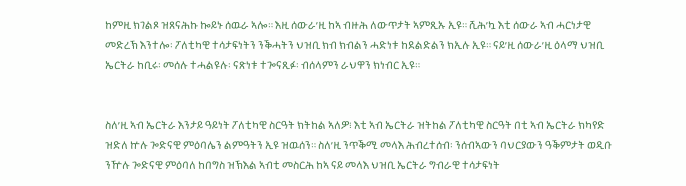ከምዚ ክገልጾ ዝጸናሕኩ ኰይኑ ሰዉራ ኣሎ። እዚ ሰውራ’ዚ ከኣ ብዙሕ ለውጥታት ኣምጺኡ ኢዩ። ሺሕ’ኳ እቲ ሰውራ ኣብ ሓርነታዊ መድረኽ እንተሎ፡ ፖለቲካዊ ተሳታፍነትን ንቕሓትን ህዝቢ ክብ ክብልን ሓድነቱ ከደልድልን ክኢሉ ኢዩ። ናይ’ዚ ሰውራ’ዚ ዕላማ ህዝቢ ኤርትራ ከቢሩ፡ መሰሉ ተሓልዩሉ፡ ናጽነቱ ተጐናጺፉ፡ ብሰላምን ራህዋን ክነብር ኢዩ።


ስለ’ዚ ኣብ ኤርትራ እንታይ ዓይነት ፖለቲካዊ ስርዓት ክትከል ኣለዎ፧ እቲ ኣብ ኤርትራ ዝትከል ፖለቲካዊ ስርዓት በቲ ኣብ ኤርትራ ክካየድ ዝድለ ኵሉ ጐድናዊ ምዕባሌን ልምዓትን ኢዩ ዝዉሰን። ስለ’ዚ ንጥቕሚ መላእ ሕብረተሰብ፡ ንሰብኣውን ባህርያውን ዓቕምታት ወዲቡ ንዅሉ ጐድናዊ ምዕባለ ከበግስ ዝኽእል ኣብቲ መስርሕ ከኣ ናይ መላእ ህዝቢ ኤርትራ ግብራዊ ተሳታፍነት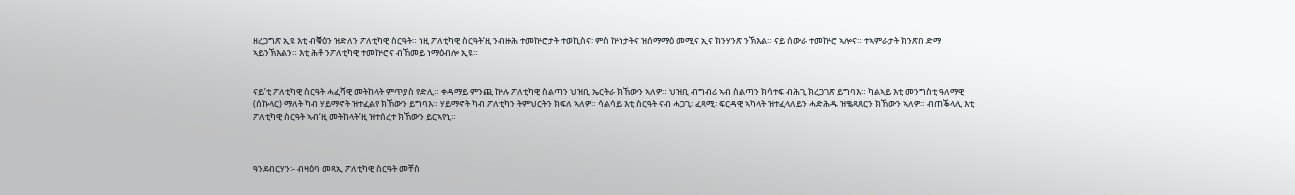ዘረጋግጽ ኢዩ እቲ ብቑዕን ዝድለን ፖለቲካዊ ስርዓት። ነዚ ፖለቲካዊ ስርዓት’ዚ ንብዙሕ ተመኵሮታት ተወኪስና፡ ምስ ኵነታትና ዝሰማማዕ መሚና ኢና ክንሃንጽ ንኽእል። ናይ ሰውራ ተመኵሮ ኣሎና። ተኣምራታት ክንጽበ ድማ ኣይንኽእልን። እቲ ሕቶ ንፖለቲካዊ ተመኵሮና ብኸመይ ነማዕብሎ ኢዩ።


ናይ’ቲ ፖለቲካዊ ስርዓት ሓፈሻዊ መትከላት ምጥያስ የድሊ። ቀዳማይ ምንጪ ኵሉ ፖለቲካዊ ስልጣን ህዝቢ ኤርትራ ክኸውን ኣለዎ። ህዝቢ ብግብሪ ኣብ ስልጣን ክሳተፍ ብሕጊ ክረጋገጽ ይግባእ። ካልኣይ እቲ መንግስቲ ዓለማዊ (ሰኩላር) ማለት ካብ ሃይማኖት ዝተፈልየ ክኸውን ይግባእ። ሃይማኖት ካብ ፖለቲካን ትምህርትን ክፍለ ኣለዎ። ሳልሳይ እቲ ስርዓት ናብ ሓጋጊ፡ ፈጻሚ፡ ፍርዳዊ ኣካላት ዝተፈላለይን ሓድሕዱ ዝቈጻጸርን ክኸውን ኣለዎ። ብጠቕላሊ እቲ ፖለቲካዊ ስርዓት ኣብ’ዚ መትከላት’ዚ ዝተሰረተ ክኸውን ይርኣየኒ።



ዓንደብርሃን፡- ብዛዕባ መጻኢ ፖለቲካዊ ስርዓት መቸስ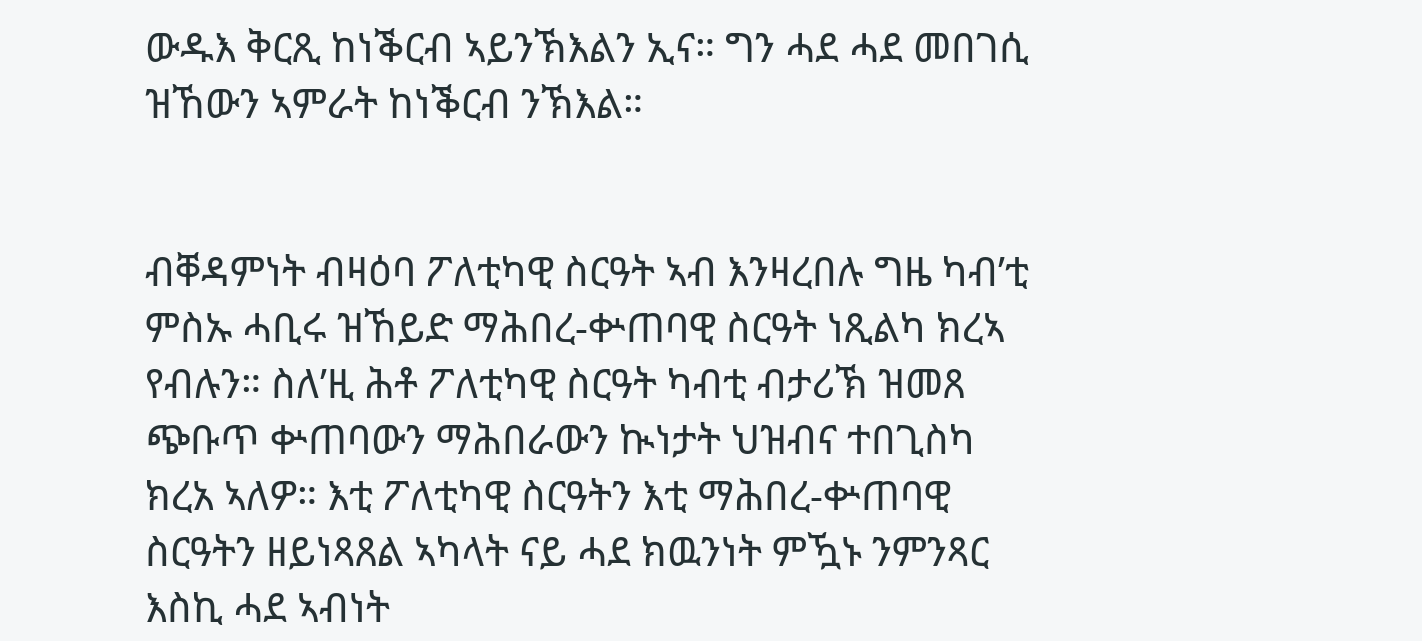ውዱእ ቅርጺ ከነቕርብ ኣይንኽእልን ኢና። ግን ሓደ ሓደ መበገሲ ዝኸውን ኣምራት ከነቕርብ ንኽእል።


ብቐዳምነት ብዛዕባ ፖለቲካዊ ስርዓት ኣብ እንዛረበሉ ግዜ ካብ’ቲ ምስኡ ሓቢሩ ዝኸይድ ማሕበረ-ቍጠባዊ ስርዓት ነጺልካ ክረኣ የብሉን። ስለ’ዚ ሕቶ ፖለቲካዊ ስርዓት ካብቲ ብታሪኽ ዝመጸ ጭቡጥ ቍጠባውን ማሕበራውን ኲነታት ህዝብና ተበጊስካ ክረአ ኣለዎ። እቲ ፖለቲካዊ ስርዓትን እቲ ማሕበረ-ቍጠባዊ ስርዓትን ዘይነጻጸል ኣካላት ናይ ሓደ ክዉንነት ምዃኑ ንምንጻር እስኪ ሓደ ኣብነት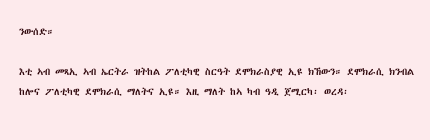ንውሰድ።

እቲ ኣብ መጻኢ ኣብ ኤርትራ ዝትከል ፖለቲካዊ ስርዓት ደሞክራስያዊ ኢዩ ክኸውን። ደሞክራሲ ክንብል ከሎና ፖለቲካዊ ደሞክራሲ ማለትና ኢዩ። እዚ ማለት ከኣ ካብ ዓዲ ጀሚርካ፡ ወረዳ፡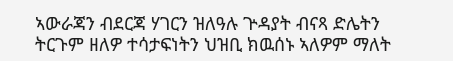ኣውራጃን ብደርጃ ሃገርን ዝለዓሉ ጕዳያት ብናጻ ድሌትን ትርጉም ዘለዎ ተሳታፍነትን ህዝቢ ክዉሰኑ ኣለዎም ማለት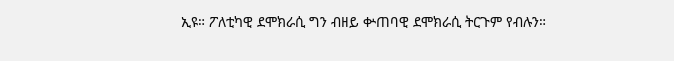ኢዩ። ፖለቲካዊ ደሞክራሲ ግን ብዘይ ቍጠባዊ ደሞክራሲ ትርጉም የብሉን።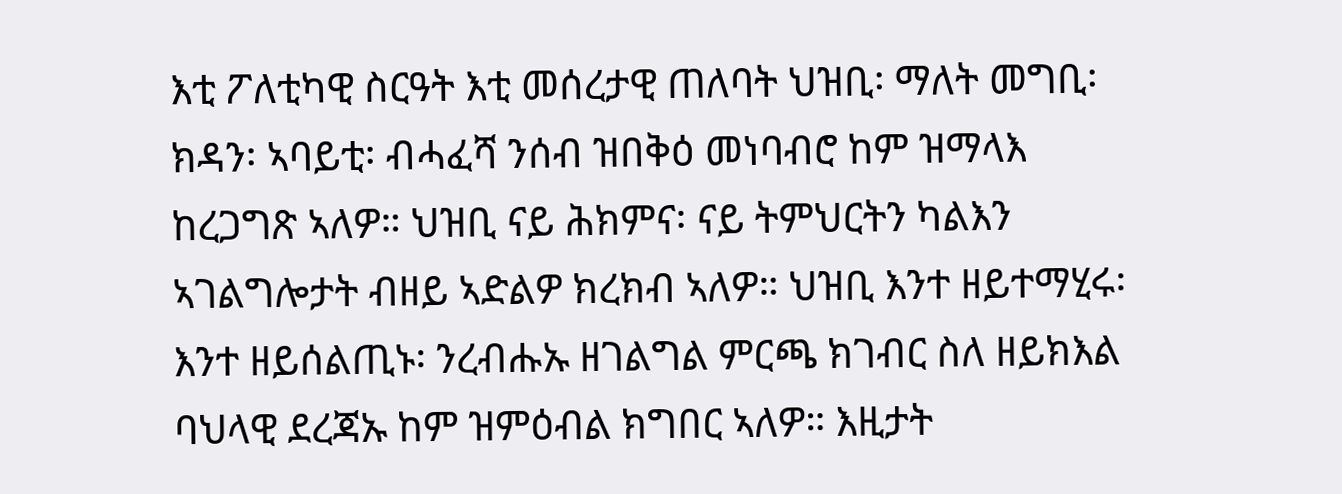እቲ ፖለቲካዊ ስርዓት እቲ መሰረታዊ ጠለባት ህዝቢ፡ ማለት መግቢ፡ ክዳን፡ ኣባይቲ፡ ብሓፈሻ ንሰብ ዝበቅዕ መነባብሮ ከም ዝማላእ ከረጋግጽ ኣለዎ። ህዝቢ ናይ ሕክምና፡ ናይ ትምህርትን ካልእን ኣገልግሎታት ብዘይ ኣድልዎ ክረክብ ኣለዎ። ህዝቢ እንተ ዘይተማሂሩ፡ እንተ ዘይሰልጢኑ፡ ንረብሑኡ ዘገልግል ምርጫ ክገብር ስለ ዘይክእል ባህላዊ ደረጃኡ ከም ዝምዕብል ክግበር ኣለዎ። እዚታት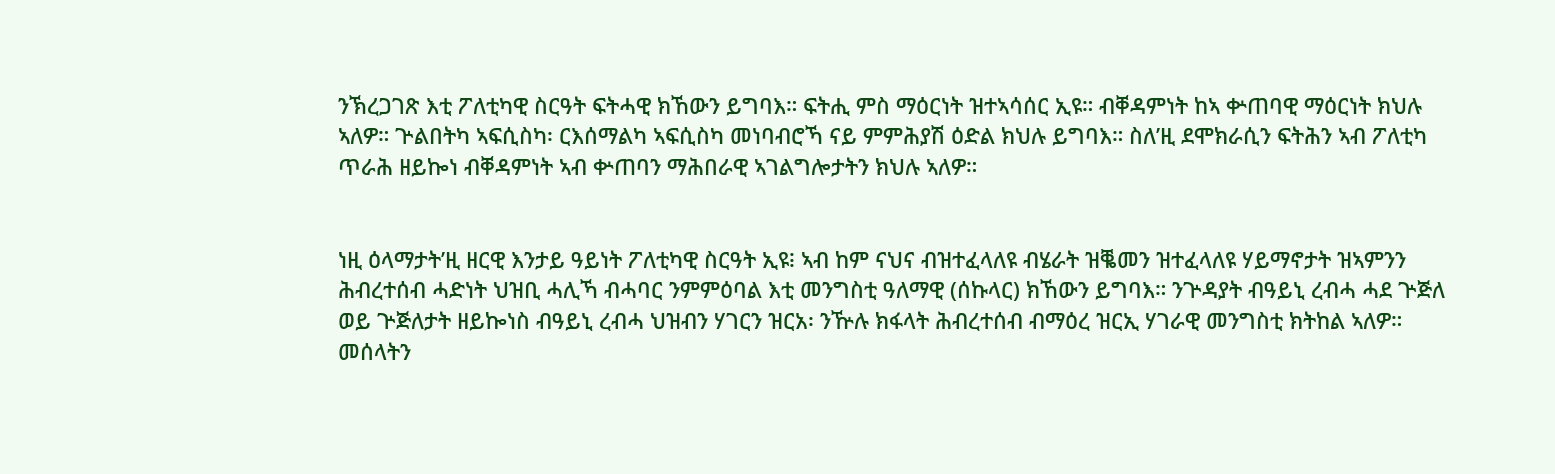ንኽረጋገጽ እቲ ፖለቲካዊ ስርዓት ፍትሓዊ ክኸውን ይግባእ። ፍትሒ ምስ ማዕርነት ዝተኣሳሰር ኢዩ። ብቐዳምነት ከኣ ቍጠባዊ ማዕርነት ክህሉ ኣለዎ። ጕልበትካ ኣፍሲስካ፡ ርእሰማልካ ኣፍሲስካ መነባብሮኻ ናይ ምምሕያሽ ዕድል ክህሉ ይግባእ። ስለ’ዚ ደሞክራሲን ፍትሕን ኣብ ፖለቲካ ጥራሕ ዘይኰነ ብቐዳምነት ኣብ ቍጠባን ማሕበራዊ ኣገልግሎታትን ክህሉ ኣለዎ።


ነዚ ዕላማታት’ዚ ዘርዊ እንታይ ዓይነት ፖለቲካዊ ስርዓት ኢዩ፧ ኣብ ከም ናህና ብዝተፈላለዩ ብሄራት ዝቘመን ዝተፈላለዩ ሃይማኖታት ዝኣምንን ሕብረተሰብ ሓድነት ህዝቢ ሓሊኻ ብሓባር ንምምዕባል እቲ መንግስቲ ዓለማዊ (ሰኩላር) ክኸውን ይግባእ። ንጕዳያት ብዓይኒ ረብሓ ሓደ ጕጅለ ወይ ጕጅለታት ዘይኰነስ ብዓይኒ ረብሓ ህዝብን ሃገርን ዝርአ፡ ንዅሉ ክፋላት ሕብረተሰብ ብማዕረ ዝርኢ ሃገራዊ መንግስቲ ክትከል ኣለዎ። መሰላትን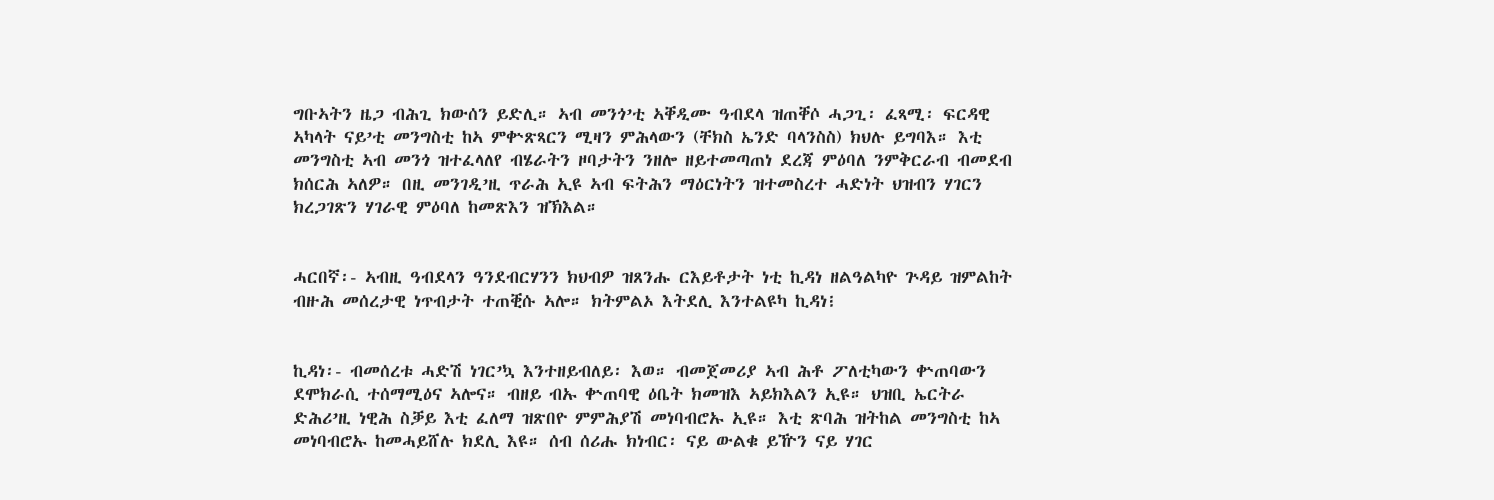ግቡኣትን ዜጋ ብሕጊ ክውሰን ይድሊ። ኣብ መንጎ’ቲ ኣቐዲሙ ዓብደላ ዝጠቐሶ ሓጋጊ፡ ፈጻሚ፡ ፍርዳዊ ኣካላት ናይ’ቲ መንግስቲ ከኣ ምቍጽጻርን ሚዛን ምሕላውን (ቸክስ ኤንድ ባላንስስ) ክህሉ ይግባእ። እቲ መንግስቲ ኣብ መንጎ ዝተፈላለየ ብሄራትን ዞባታትን ንዘሎ ዘይተመጣጠነ ደረጃ ምዕባለ ንምቅርራብ ብመደብ ክሰርሕ ኣለዎ። በዚ መንገዲ’ዚ ጥራሕ ኢዩ ኣብ ፍትሕን ማዕርነትን ዝተመስረተ ሓድነት ህዝብን ሃገርን ክረጋገጽን ሃገራዊ ምዕባለ ከመጽእን ዝኽእል።


ሓርበኛ፡- ኣብዚ ዓብደላን ዓንደብርሃንን ክህብዎ ዝጸንሑ ርእይቶታት ነቲ ኪዳነ ዘልዓልካዮ ጕዳይ ዝምልከት ብዙሕ መሰረታዊ ነጥብታት ተጠቒሱ ኣሎ። ክትምልኦ እትደሊ እንተልዩካ ኪዳነ፧


ኪዳነ፡- ብመሰረቱ ሓድሽ ነገር’ኳ እንተዘይብለይ፡ እወ። ብመጀመሪያ ኣብ ሕቶ ፖለቲካውን ቍጠባውን ደሞክራሲ ተሰማሚዕና ኣሎና። ብዘይ ብኡ ቍጠባዊ ዕቤት ክመዝእ ኣይክእልን ኢዩ። ህዝቢ ኤርትራ ድሕሪ’ዚ ነዊሕ ስቓይ እቲ ፈለማ ዝጽበዮ ምምሕያሽ መነባብሮኡ ኢዩ። እቲ ጽባሕ ዝትከል መንግስቲ ከኣ መነባብሮኡ ከመሓይሸሉ ክደሊ እዩ። ሰብ ሰሪሑ ክነብር፡ ናይ ውልቁ ይዅን ናይ ሃገር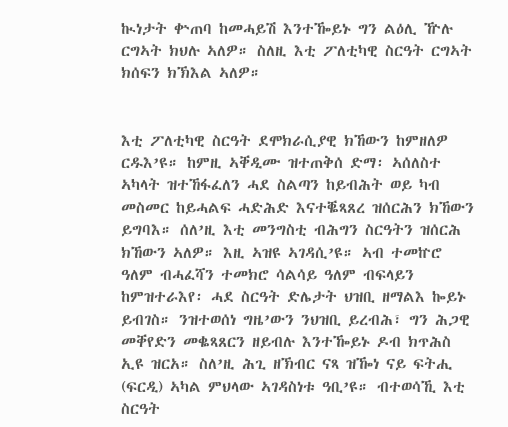ኲነታት ቍጠባ ከመሓይሽ እንተዀይኑ ግን ልዕሊ ዅሉ ርግኣት ክህሉ ኣለዎ። ስለዚ እቲ ፖለቲካዊ ስርዓት ርግኣት ክሰፍን ክኽእል ኣለዎ።


እቲ ፖለቲካዊ ስርዓት ደሞክራሲያዊ ክኸውን ከምዘለዎ ርዱእ’ዩ። ከምዚ ኣቐዲሙ ዝተጠቅሰ ድማ፡ ኣሰለስተ ኣካላት ዝተኸፋፈለን ሓደ ስልጣን ከይብሕት ወይ ካብ መስመር ከይሓልፍ ሓድሕድ እናተቘጻጸረ ዝሰርሕን ክኸውን ይግባእ። ሰለ’ዚ እቲ መንግስቲ ብሕግን ስርዓትን ዝሰርሕ ክኸውን ኣለዎ። እዚ ኣዝዩ ኣገዳሲ’ዩ። ኣብ ተመኵሮ ዓለም ብሓፈሻን ተመክሮ ሳልሳይ ዓለም ብፍላይን ከምዝተራእየ፡ ሓደ ስርዓት ድሌታት ህዝቢ ዘማልእ ኰይኑ ይብገስ። ንዝተወሰነ ግዜ’ውን ንህዝቢ ይረብሕ፣ ግን ሕጋዊ መቐየድን መቈጻጸርን ዘይብሉ እንተዀይኑ ዶብ ክጥሕስ ኢዩ ዝርአ። ስለ’ዚ ሕጊ ዘኽብር ናጻ ዝዀነ ናይ ፍትሒ (ፍርዲ) ኣካል ምህላው ኣገዳስነቱ ዓቢ’ዩ። ብተወሳኺ እቲ ስርዓት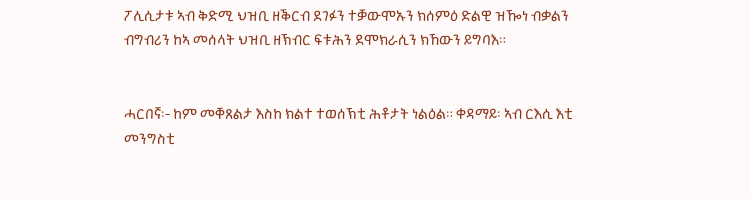ፖሊሲታቱ ኣብ ቅድሚ ህዝቢ ዘቕርብ ደገፉን ተቓውሞኡን ክሰምዕ ድልዊ ዝዀነ ብቃልን ብግብሪን ከኣ መሰላት ህዝቢ ዘኽብር ፍቱሕን ደሞክራሲን ክኸውን ይግባእ።


ሓርበኛ፡- ከም መቐጸልታ እስከ ክልተ ተወሰኽቲ ሕቶታት ነልዕል። ቀዳማይ፡ ኣብ ርእሲ እቲ መንግስቲ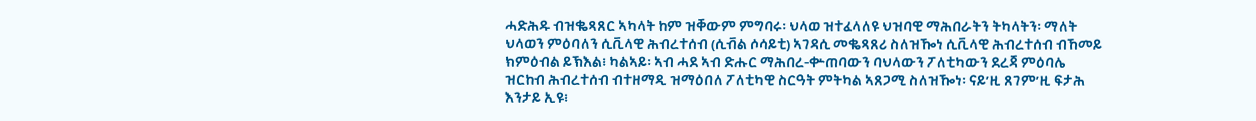ሓድሕዱ ብዝቈጻጸር ኣካላት ከም ዝቐውም ምግባሩ፡ ህላወ ዝተፈላለዩ ህዝባዊ ማሕበራትን ትካላትን፡ ማለት ህላወን ምዕባለን ሲቪላዊ ሕብረተሰብ (ሲቭል ሶሳይቲ) ኣገዳሲ መቈጻጸሪ ስለዝዀነ ሲቪላዊ ሕብረተሰብ ብኸመይ ክምዕብል ይኽእል፧ ካልኣይ፡ ኣብ ሓደ ኣብ ድሑር ማሕበረ-ቍጠባውን ባህላውን ፖለቲካውን ደረጃ ምዕባሌ ዝርከብ ሕብረተሰብ ብተዘማዲ ዝማዕበለ ፖለቲካዊ ስርዓት ምትካል ኣጸጋሚ ስለዝዀነ፡ ናይ’ዚ ጸገም’ዚ ፍታሕ እንታይ ኢዩ፧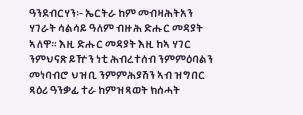ዓንደብርሃን፡- ኤርትራ ከም መብዛሕትአን ሃገራት ሳልሳይ ዓለም ብዙሕ ድሑር መዳያት ኣለዋ። እዚ ድሑር መዳያት እዚ ከኣ ሃገር ንምህናጽ ይዅን ነቲ ሕብረተሰብ ንምምዕባልን መነባብሮ ህዝቢ ንምምሕያሽን ኣብ ዝግበር ጻዕሪ ዓንቃፊ ተራ ከምዝጻወት ክሰሓት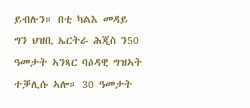ይብሉን። በቲ ካልእ መዳይ ግን ህዝቢ ኤርትራ ሕጂስ ን50 ዓመታት ኣንጻር ባዕዳዊ ግዝኣት ተቓሊሱ ኣሎ። 30 ዓመታት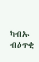ካብኡ ብዕጥቂ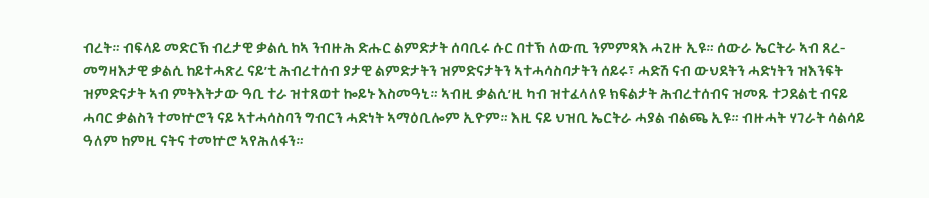ብረት። ብፍላይ መድርኽ ብረታዊ ቃልሲ ከኣ ንብዙሕ ድሑር ልምድታት ሰባቢሩ ሱር በተኽ ለውጢ ንምምጻእ ሓጊዙ ኢዩ። ሰውራ ኤርትራ ኣብ ጸረ-መግዛእታዊ ቃልሲ ከይተሓጽረ ናይ’ቲ ሕብረተሰብ ያታዊ ልምድታትን ዝምድናታትን ኣተሓሳስባታትን ሰይሩ፣ ሓድሽ ናብ ውህደትን ሓድነትን ዝእንፍት ዝምድናታት ኣብ ምትእትታው ዓቢ ተራ ዝተጸወተ ኰይኑ እስመዓኒ። ኣብዚ ቃልሲ’ዚ ካብ ዝተፈላለዩ ክፍልታት ሕብረተሰብና ዝመጹ ተጋደልቲ ብናይ ሓባር ቃልስን ተመኵሮን ናይ ኣተሓሳስባን ግብርን ሓድነት ኣማዕቢሎም ኢዮም። እዚ ናይ ህዝቢ ኤርትራ ሓያል ብልጫ ኢዩ። ብዙሓት ሃገራት ሳልሳይ ዓለም ከምዚ ናትና ተመኵሮ ኣየሕለፋን።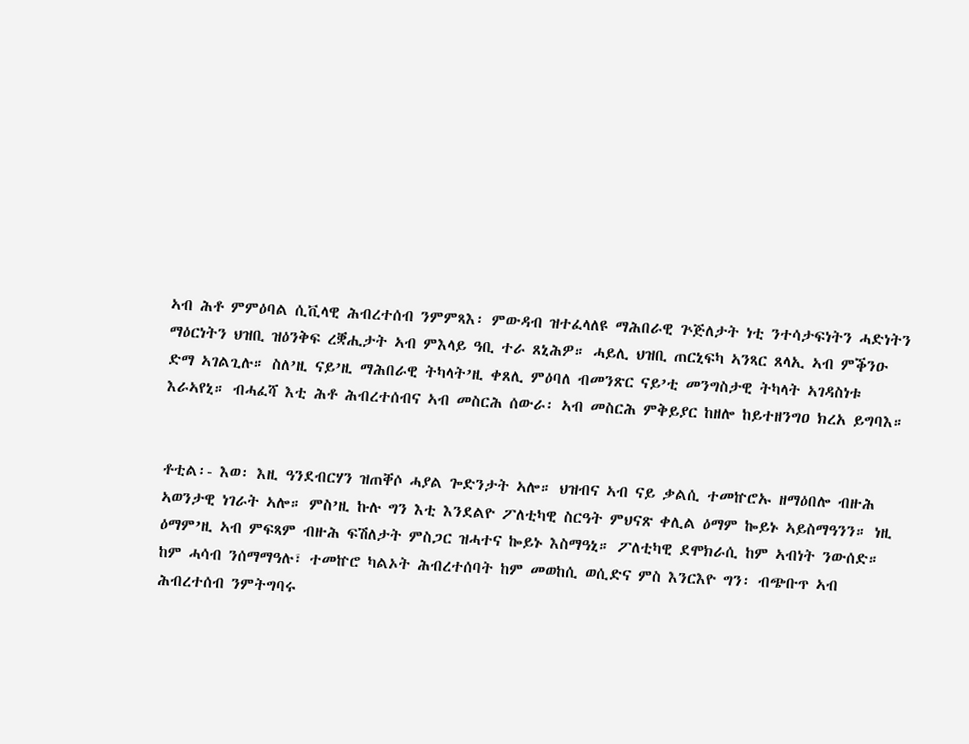ኣብ ሕቶ ምምዕባል ሲቪላዊ ሕብረተሰብ ንምምጻእ፡ ምውዳብ ዝተፈላለዩ ማሕበራዊ ጕጅለታት ነቲ ንተሳታፍነትን ሓድነትን ማዕርነትን ህዝቢ ዝዕንቅፍ ረቛሒታት ኣብ ምእላይ ዓቢ ተራ ጸኒሕዎ። ሓይሊ ህዝቢ ጠርኒፍካ ኣንጻር ጸላኢ ኣብ ምቕንዑ ድማ ኣገልጊሉ። ስለ’ዚ ናይ’ዚ ማሕበራዊ ትካላት’ዚ ቀጸሊ ምዕባለ ብመንጽር ናይ’ቲ መንግስታዊ ትካላት ኣገዳስነቱ እራኣየኒ። ብሓፈሻ እቲ ሕቶ ሕብረተሰብና ኣብ መስርሕ ሰውራ፡ ኣብ መስርሕ ምቅይያር ከዘሎ ከይተዘንግዐ ክረአ ይግባእ።


ቶቲል፡- እወ፡ እዚ ዓንደብርሃን ዝጠቐሶ ሓያል ጐድንታት ኣሎ። ህዝብና ኣብ ናይ ቃልሲ ተመኵሮኡ ዘማዕበሎ ብዙሕ ኣወንታዊ ነገራት ኣሎ። ምስ’ዚ ኩሉ ግን እቲ እንደልዮ ፖለቲካዊ ስርዓት ምህናጽ ቀሊል ዕማም ኰይኑ ኣይስማዓንን። ነዚ ዕማም’ዚ ኣብ ምፍጻም ብዙሕ ፍሽለታት ምስጋር ዝሓተና ኰይኑ እስማዓኒ። ፖለቲካዊ ደሞክራሲ ከም ኣብነት ንውሰድ። ከም ሓሳብ ንሰማማዓሉ፣ ተመኵሮ ካልኦት ሕብረተሰባት ከም መወከሲ ወሲድና ምስ እንርእዮ ግን፡ ብጭቡጥ ኣብ ሕብረተሰብ ንምትግባሩ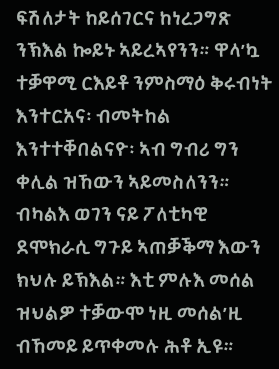ፍሽለታት ከይሰገርና ከነረጋግጽ ንኽእል ኰይኑ ኣይረኣየንን። ዋላ’ኳ ተቓዋሚ ርእይቶ ንምስማዕ ቅሩብነት እንተርአና፡ ብመትከል እንተተቐበልናዮ፡ ኣብ ግብሪ ግን ቀሊል ዝኸውን ኣይመስለንን። ብካልእ ወገን ናይ ፖለቲካዊ ደሞክራሲ ግጉይ ኣጠቓቕማ እውን ክህሉ ይኽእል። እቲ ምሉእ መሰል ዝህልዎ ተቓውሞ ነዚ መሰል’ዚ ብኸመይ ይጥቀመሉ ሕቶ ኢዩ።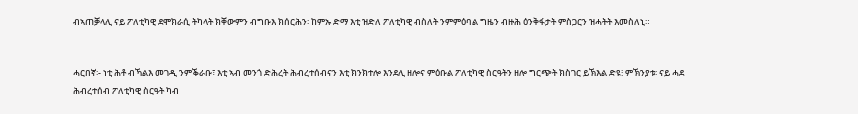ብኣጠቓላሊ ናይ ፖለቲካዊ ደሞክራሲ ትካላት ክቐውምን ብግቡእ ክሰርሕን፡ ከምኡ ድማ እቲ ዝድለ ፖለቲካዊ ብስለት ንምምዕባል ግዜን ብዙሕ ዕንቅፋታት ምስጋርን ዝሓትት እመስለኒ።


ሓርበኛ፡- ነቲ ሕቶ ብኻልእ መገዲ ንምቕራቡ፣ እቲ ኣብ መንጎ ድሕረት ሕብረተሰብናን እቲ ክንክተሎ እንደሊ ዘሎና ምዕቡል ፖለቲካዊ ስርዓትን ዘሎ ግርጭት ክስገር ይኽእል ድዩ፧ ምኽንያቱ፡ ናይ ሓደ ሕብረተሰብ ፖለቲካዊ ስርዓት ካብ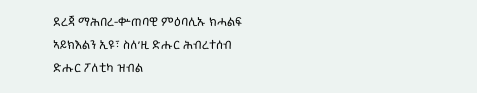ደረጃ ማሕበረ-ቍጠባዊ ምዕባሊኡ ክሓልፍ ኣይክእልን ኢዩ፣ ስለ’ዚ ድሑር ሕብረተሰብ ድሑር ፖለቲካ ዝብል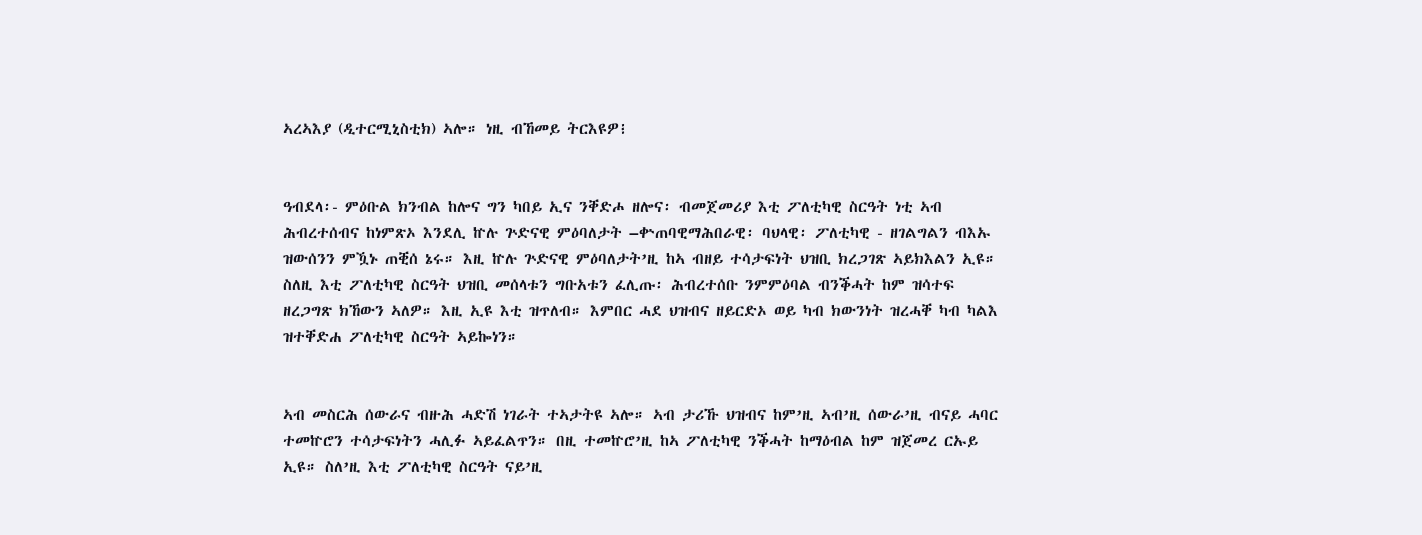ኣረኣእያ (ዲተርሚኒስቲክ) ኣሎ። ነዚ ብኸመይ ትርእዩዎ፧


ዓብደላ፡- ምዕቡል ክንብል ከሎና ግን ካበይ ኢና ንቐድሖ ዘሎና፡ ብመጀመሪያ እቲ ፖለቲካዊ ስርዓት ነቲ ኣብ ሕብረተሰብና ከነምጽኦ እንደሊ ኵሉ ጕድናዊ ምዕባለታት –ቍጠባዊማሕበራዊ፡ ባህላዊ፡ ፖለቲካዊ - ዘገልግልን ብእኡ ዝውሰንን ምዃኑ ጠቒሰ ኔሩ። እዚ ኵሉ ጕድናዊ ምዕባለታት’ዚ ከኣ ብዘይ ተሳታፍነት ህዝቢ ክረጋገጽ ኣይክእልን ኢዩ። ስለዚ እቲ ፖለቲካዊ ስርዓት ህዝቢ መሰላቱን ግቡአቱን ፈሊጡ፡ ሕብረተሰቡ ንምምዕባል ብንቕሓት ከም ዝሳተፍ ዘረጋግጽ ክኸውን ኣለዎ። እዚ ኢዩ እቲ ዝጥለብ። እምበር ሓደ ህዝብና ዘይርድኦ ወይ ካብ ክውንነት ዝረሓቐ ካብ ካልእ ዝተቐድሐ ፖለቲካዊ ስርዓት ኣይኰነን።


ኣብ መስርሕ ሰውራና ብዙሕ ሓድሽ ነገራት ተኣታትዩ ኣሎ። ኣብ ታሪኹ ህዝብና ከም’ዚ ኣብ’ዚ ሰውራ’ዚ ብናይ ሓባር ተመኵሮን ተሳታፍነትን ሓሊፉ ኣይፈልጥን። በዚ ተመኵሮ’ዚ ከኣ ፖለቲካዊ ንቕሓት ከማዕብል ከም ዝጀመረ ርኡይ ኢዩ። ስለ’ዚ እቲ ፖለቲካዊ ስርዓት ናይ’ዚ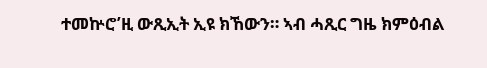ተመኵሮ’ዚ ውጺኢት ኢዩ ክኸውን። ኣብ ሓጺር ግዜ ክምዕብል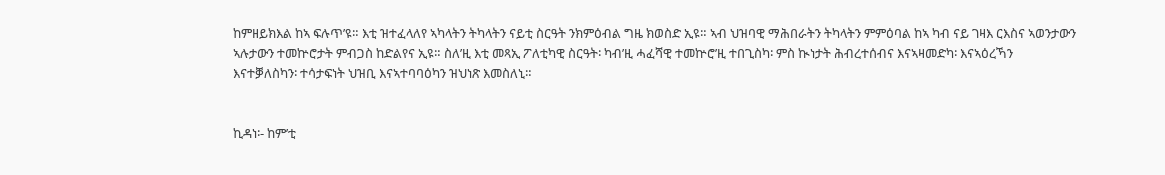ከምዘይክእል ከኣ ፍሉጥ’ዩ። እቲ ዝተፈላለየ ኣካላትን ትካላትን ናይቲ ስርዓት ንክምዕብል ግዜ ክወስድ ኢዩ። ኣብ ህዝባዊ ማሕበራትን ትካላትን ምምዕባል ከኣ ካብ ናይ ገዛእ ርእስና ኣወንታውን ኣሉታውን ተመኵሮታት ምብጋስ ከድልየና ኢዩ። ስለ’ዚ እቲ መጻኢ ፖለቲካዊ ስርዓት፡ ካብ’ዚ ሓፈሻዊ ተመኵሮ’ዚ ተበጊስካ፡ ምስ ኲነታት ሕብረተሰብና እናኣዛመድካ፡ እናኣዕረኻን እናተቓለስካን፡ ተሳታፍነት ህዝቢ እናኣተባባዕካን ዝህነጽ እመስለኒ።


ኪዳነ፡- ከም’ቲ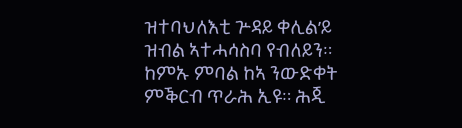ዝተባህለእቲ ጕዳይ ቀሊል’ይ ዝብል ኣተሓሳስባ የብለይን። ከምኡ ምባል ከኣ ንውድቀት ምቕርብ ጥራሕ ኢዩ። ሕጂ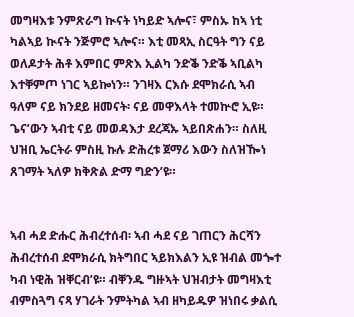መግዛእቱ ንምጽራግ ኲናት ነካይድ ኣሎና፣ ምስኡ ከኣ ነቲ ካልኣይ ኲናት ንጅምሮ ኣሎና። እቲ መጻኢ ስርዓት ግን ናይ ወለዶታት ሕቶ እምበር ምጽእ ኢልካ ንድቕ ንድቕ ኣቢልካ እተቐምጦ ነገር ኣይኰነን። ንገዛእ ርእሱ ደሞክራሲ ኣብ ዓለም ናይ ክንደይ ዘመናት፡ ናይ መዋእላት ተመኵሮ ኢዩ። ጌና’ውን ኣብቲ ናይ መወዳእታ ደረጃኡ ኣይበጽሐን። ስለዚ ህዝቢ ኤርትራ ምስዚ ኩሉ ድሕረቱ ጀማሪ እውን ስለዝዀነ ጸገማት ኣለዎ ክቅጽል ድማ ግድን’ዩ።


ኣብ ሓደ ድሑር ሕብረተሰብ፡ ኣብ ሓደ ናይ ገጠርን ሕርሻን ሕብረተሰብ ደሞክራሲ ክትግበር ኣይክእልን ኢዩ ዝብል መጐተ ካብ ነዊሕ ዝቐርብ’ዩ። ብቐንዱ ግዙኣት ህዝብታት መግዛእቲ ብምስጓግ ናጻ ሃገራት ንምትካል ኣብ ዘካይዱዎ ዝነበሩ ቃልሲ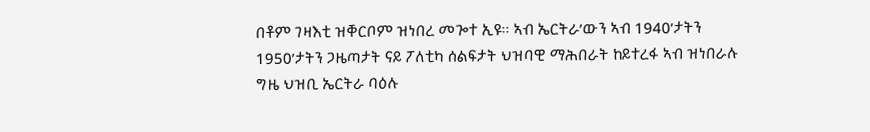በቶም ገዛእቲ ዝቐርቦም ዝነበረ መጐተ ኢዩ። ኣብ ኤርትራ’ውን ኣብ 1940’ታትን 1950’ታትን ጋዜጣታት ናይ ፖለቲካ ሰልፍታት ህዝባዊ ማሕበራት ከይተረፋ ኣብ ዝነበራሉ ግዜ ህዝቢ ኤርትራ ባዕሉ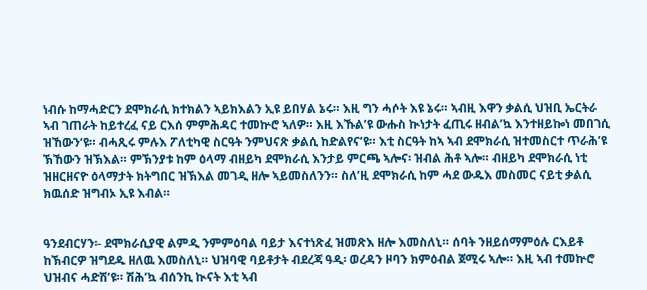ነብሱ ከማሓድርን ደሞክራሲ ክተክልን ኣይክእልን ኢዩ ይበሃል ኔሩ። እዚ ግን ሓሶት እዩ ኔሩ። ኣብዚ እዋን ቃልሲ ህዝቢ ኤርትራ ኣብ ገጠራት ከይተረፈ ናይ ርእሰ ምምሕዳር ተመኵሮ ኣለዎ። እዚ እኹል’ዩ ውሑስ ኲነታት ፈጢሩ ዘብል’ኳ እንተዘይኰነ መበገሲ ዝኸውን‘ዩ። ብሓጺሩ ምሉእ ፖለቲካዊ ስርዓት ንምህናጽ ቃልሲ ከድልየና’ዩ። እቲ ስርዓት ከኣ ኣብ ደሞክራሲ ዝተመስርተ ጥራሕ’ዩ ኽኸውን ዝኽእል። ምኽንያቱ ከም ዕላማ ብዘይካ ደሞክራሲ እንታይ ምርጫ ኣሎና፡ ዝብል ሕቶ ኣሎ። ብዘይካ ደሞክራሲ ነቲ ዝዘርዘናዮ ዕላማታት ክትግበር ዝኽእል መገዲ ዘሎ ኣይመስለንን። ስለ’ዚ ደሞክራሲ ከም ሓደ ውዱእ መስመር ናይቲ ቃልሲ ክዉሰድ ዝግብኦ ኢዩ እብል።


ዓንደብርሃን፡- ደሞክራሲያዊ ልምዲ ንምምዕባል ባይታ እናተነጽፈ ዝመጽእ ዘሎ እመስለኒ። ሰባት ንዘይሰማምዕሉ ርእይቶ ከኽብርዎ ዝግደዱ ዘለዉ እመስለኒ። ህዝባዊ ባይቶታት ብደረጃ ዓዲ፡ ወረዳን ዞባን ክምዕብል ጀሚሩ ኣሎ። እዚ ኣብ ተመኵሮ ህዝብና ሓድሽ’ዩ። ሽሕ’ኳ ብሰንኪ ኲናት እቲ ኣብ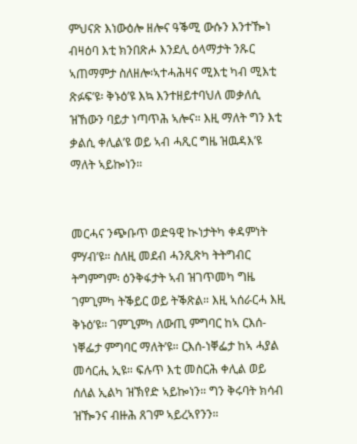ምህናጽ እነውዕሎ ዘሎና ዓቕሚ ውሱን እንተዀነ ብዛዕባ እቲ ክንበጽሖ እንደሊ ዕላማታት ንጹር ኣጠማምታ ስለዘሎ፡ኣተሓሕዛና ሚእቲ ካብ ሚእቲ ጽፉፍ’ዩ፡ ቅኑዕ’ዩ እኳ እንተዘይተባህለ መቃለሲ ዝኸውን ባይታ ነጣጥሕ ኣሎና። እዚ ማለት ግን እቲ ቃልሲ ቀሊል’ዩ ወይ ኣብ ሓጺር ግዜ ዝዉዳእ’ዩ ማለት ኣይኰነን።


መርሓና ንጭቡጥ ወድዓዊ ኲነታትካ ቀዳምነት ምሃብ’ዩ። ስለዚ መደብ ሓንጺጽካ ትትግብር ትግምግም፡ ዕንቅፋታት ኣብ ዝገጥመካ ግዜ ገምጊምካ ትቕይር ወይ ትቕጽል። እዚ ኣሰራርሓ እዚ ቅኑዕ’ዩ። ገምጊምካ ለውጢ ምግባር ከኣ ርእሰ-ነቐፌታ ምግባር ማለት’ዩ። ርእሰ-ነቐፌታ ከኣ ሓያል መሳርሒ ኢዩ። ፍሉጥ እቲ መስርሕ ቀሊል ወይ ሰለል ኢልካ ዝኽየድ ኣይኰነን። ግን ቅሩባት ክሳብ ዝዀንና ብዙሕ ጸገም ኣይረኣየንን።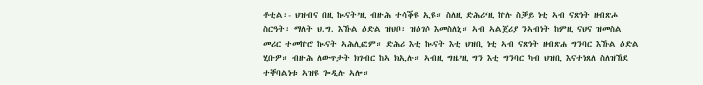ቶቲል፡- ህዝብና በዚ ኲናት’ዚ ብዙሕ ተሳቕዩ ኢዩ። ስለዚ ድሕሪ‘ዚ ኵሉ ስቓይ ነቲ ኣብ ናጽነት ዘብጽሖ ስርዓት፡ ማለት ህ.ግ. እኹል ዕድል ዝህቦ፡ ዝዕገሶ እመስለኒ። ኣብ ኣልጀሪያ ንኣብነት ከምዚ ናህና ዝመስል መሪር ተመኵሮ ኲናት ኣሕሊፎም። ድሕሪ እቲ ኲናት እቲ ህዝቢ ነቲ ኣብ ናጽነት ዘብጽሐ ግንባር እኹል ዕድል ሂቡዎ። ብዙሕ ለውጥታት ክገብር ከኣ ክኢሉ። ኣብዚ ግዜ’ዚ ግን እቲ ግንባር ካብ ህዝቢ እናተነጸለ ስለዝኸደ ተቐባልነቱ ኣዝዩ ጐዲሉ ኣሎ።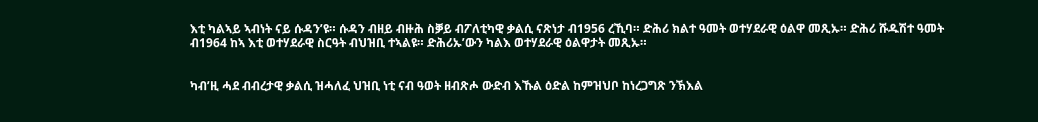እቲ ካልኣይ ኣብነት ናይ ሱዳን’ዩ። ሱዳን ብዘይ ብዙሕ ስቓይ ብፖለቲካዊ ቃልሲ ናጽነታ ብ1956 ረኺባ። ድሕሪ ክልተ ዓመት ወተሃደራዊ ዕልዋ መጺኡ። ድሕሪ ሹዱሽተ ዓመት ብ1964 ከኣ እቲ ወተሃደራዊ ስርዓት ብህዝቢ ተኣልዩ። ድሕሪኡ’ውን ካልእ ወተሃደራዊ ዕልዋታት መጺኡ።


ካብ’ዚ ሓደ ብብረታዊ ቃልሲ ዝሓለፈ ህዝቢ ነቲ ናብ ዓወት ዘብጽሖ ውድብ እኹል ዕድል ከምዝህቦ ከነረጋግጽ ንኽእል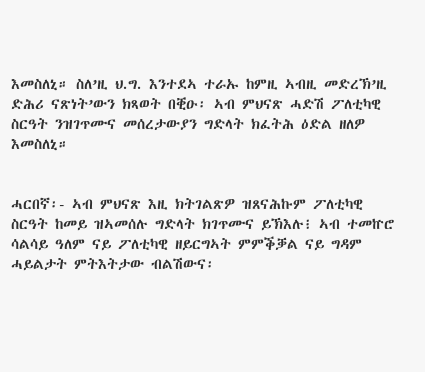እመስለኒ። ስለ’ዚ ህ.ግ. እንተደኣ ተራኡ ከምዚ ኣብዚ መድረኽ’ዚ ድሕሪ ናጽነት’ውን ክጻወት በቒዑ፡ ኣብ ምህናጽ ሓድሽ ፖለቲካዊ ስርዓት ንዝገጥሙና መሰረታውያን ግድላት ክፈትሕ ዕድል ዘለዎ እመስለኒ።


ሓርበኛ፡- ኣብ ምህናጽ እዚ ክትገልጽዎ ዝጸናሕኩም ፖለቲካዊ ስርዓት ከመይ ዝኣመሰሉ ግድላት ክገጥሙና ይኽእሉ፧ ኣብ ተመኵሮ ሳልሳይ ዓለም ናይ ፖለቲካዊ ዘይርግኣት ምምቕቓል ናይ ግዳም ሓይልታት ምትእትታው ብልሽውና፡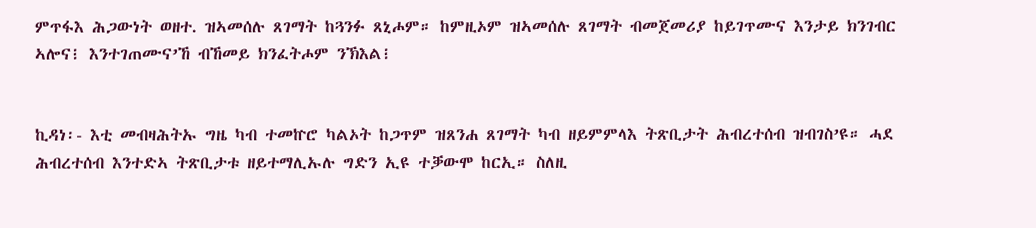ምጥፋእ ሕጋውነት ወዘተ. ዝኣመሰሉ ጸገማት ከጓንፉ ጸኒሖም። ከምዚኦም ዝኣመሰሉ ጸገማት ብመጀመሪያ ከይገጥሙና እንታይ ክንገብር ኣሎና፧ እንተገጠሙና’ኸ ብኸመይ ክንፈትሖም ንኽእል፧


ኪዳነ፡- እቲ መብዛሕትኡ ግዜ ካብ ተመኵሮ ካልኦት ከጋጥም ዝጸንሐ ጸገማት ካብ ዘይምምላእ ትጽቢታት ሕብረተሰብ ዝብገስ’ዩ። ሓደ ሕብረተሰብ እንተድኣ ትጽቢታቱ ዘይተማሊኡሉ ግድን ኢዩ ተቓውሞ ከርኢ። ስለዚ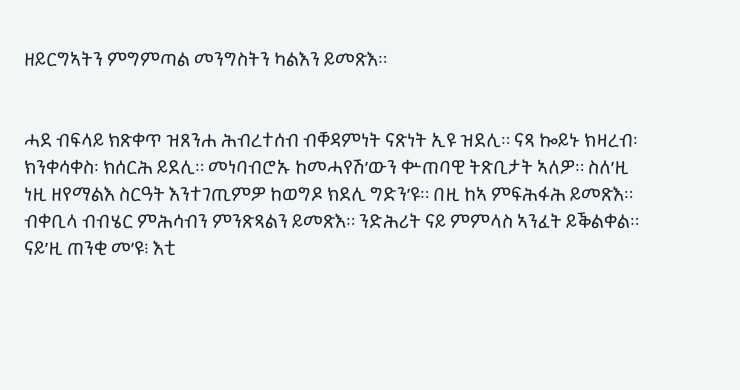ዘይርግኣትን ምግምጣል መንግስትን ካልእን ይመጽእ።


ሓደ ብፍላይ ክጽቀጥ ዝጸንሐ ሕብረተሰብ ብቐዳምነት ናጽነት ኢዩ ዝደሊ። ናጻ ኰይኑ ክዛረብ፡ ክንቀሳቀስ፡ ክሰርሕ ይደሊ። መነባብሮኡ ከመሓየሽ’ውን ቍጠባዊ ትጽቢታት ኣለዎ። ስለ’ዚ ነዚ ዘየማልእ ስርዓት እንተገጢምዎ ከወግዶ ክደሊ ግድን’ዩ። በዚ ከኣ ምፍሕፋሕ ይመጽእ። ብቀቢላ ብብሄር ምሕሳብን ምንጽጻልን ይመጽእ። ንድሕሪት ናይ ምምላስ ኣንፈት ይቕልቀል። ናይ’ዚ ጠንቂ መ’ዩ፧ እቲ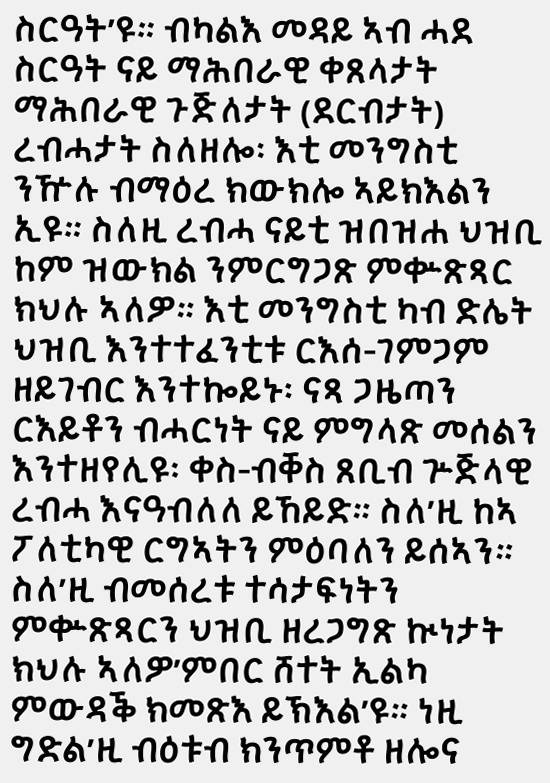ስርዓት’ዩ። ብካልእ መዳይ ኣብ ሓደ ስርዓት ናይ ማሕበራዊ ቀጸላታት ማሕበራዊ ጉጅለታት (ደርብታት) ረብሓታት ስለዘሎ፡ እቲ መንግስቲ ንዅሉ ብማዕረ ክውክሎ ኣይክእልን ኢዩ። ስለዚ ረብሓ ናይቲ ዝበዝሐ ህዝቢ ከም ዝውክል ንምርግጋጽ ምቍጽጻር ክህሉ ኣለዎ። እቲ መንግስቲ ካብ ድሌት ህዝቢ እንተተፈንቲቱ ርእሰ-ገምጋም ዘይገብር እንተኰይኑ፡ ናጻ ጋዜጣን ርእይቶን ብሓርነት ናይ ምግላጽ መሰልን እንተዘየሊዩ፡ ቀስ-ብቐስ ጸቢብ ጕጅላዊ ረብሓ እናዓብለለ ይኸይድ። ስለ’ዚ ከኣ ፖለቲካዊ ርግኣትን ምዕባለን ይሰኣን። ስለ’ዚ ብመሰረቱ ተሳታፍነትን ምቍጽጻርን ህዝቢ ዘረጋግጽ ኲነታት ክህሉ ኣለዎ’ምበር ሸተት ኢልካ ምውዳቕ ክመጽእ ይኽእል’ዩ። ነዚ ግድል’ዚ ብዕቱብ ክንጥምቶ ዘሎና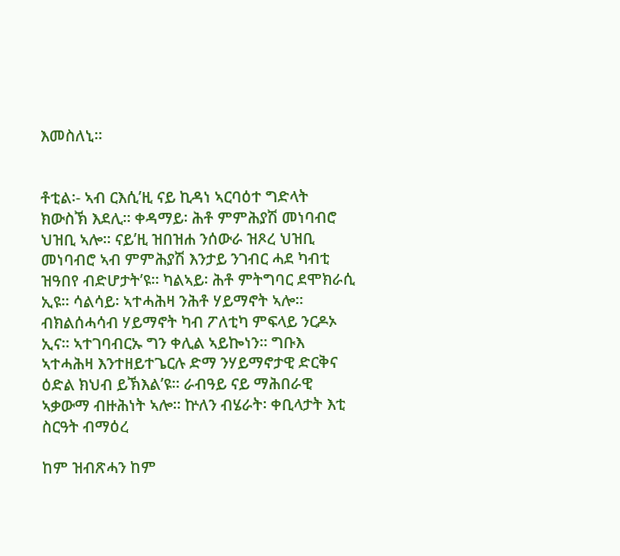እመስለኒ።


ቶቲል፡- ኣብ ርእሲ’ዚ ናይ ኪዳነ ኣርባዕተ ግድላት ክውስኽ እደሊ። ቀዳማይ፡ ሕቶ ምምሕያሽ መነባብሮ ህዝቢ ኣሎ። ናይ’ዚ ዝበዝሐ ንሰውራ ዝጾረ ህዝቢ መነባብሮ ኣብ ምምሕያሽ እንታይ ንገብር ሓደ ካብቲ ዝዓበየ ብድሆታት’ዩ። ካልኣይ፡ ሕቶ ምትግባር ደሞክራሲ ኢዩ። ሳልሳይ፡ ኣተሓሕዛ ንሕቶ ሃይማኖት ኣሎ። ብክልሰሓሳብ ሃይማኖት ካብ ፖለቲካ ምፍላይ ንርዶኦ ኢና። ኣተገባብርኡ ግን ቀሊል ኣይኰነን። ግቡእ ኣተሓሕዛ እንተዘይተጌርሉ ድማ ንሃይማኖታዊ ድርቅና ዕድል ክህብ ይኽእል’ዩ። ራብዓይ ናይ ማሕበራዊ ኣቃውማ ብዙሕነት ኣሎ። ኵለን ብሄራት፡ ቀቢላታት እቲ ስርዓት ብማዕረ

ከም ዝብጽሓን ከም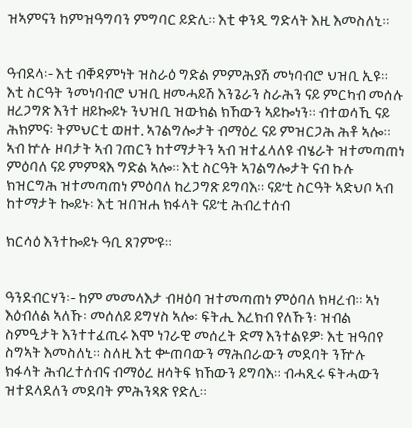ዝኣምናን ከምዝዓግባን ምግባር ይድሊ። እቲ ቀንዲ ግድላት እዚ እመስለኒ።


ዓብደላ፡- እቲ ብቐዳምነት ዝስራዕ ግድል ምምሕያሽ መነባብሮ ህዝቢ ኢዩ። እቲ ስርዓት ንመነባብሮ ህዝቢ ዘመሓይሽ እንጌራን ስራሕን ናይ ምርካብ መሰሉ ዘረጋግጽ እንተ ዘይኰይኑ ንህዝቢ ዝውክል ክኸውን ኣይኰነን። ብተወሳኺ ናይ ሕክምና፡ ትምህርቲ ወዘተ. ኣገልግሎታት ብማዕረ ናይ ምዝርጋሕ ሕቶ ኣሎ። ኣብ ኵሉ ዞባታት ኣብ ገጠርን ከተማታትን ኣብ ዝተፈላለዩ ብሄራት ዝተመጣጠነ ምዕባለ ናይ ምምጻእ ግድል ኣሎ። እቲ ስርዓት ኣገልግሎታት ናብ ኩሉ ክዝርግሕ ዝተመጣጠነ ምዕባለ ከረጋግጽ ይግባእ። ናይ’ቲ ስርዓት ኣድህቦ ኣብ ከተማታት ኰይኑ፡ እቲ ዝበዝሐ ክፋላት ናይ’ቲ ሕብረተሰብ

ክርሳዕ እንተኰይኑ ዓቢ ጸገም’ዩ።


ዓንደብርሃን፡- ከም መመላእታ ብዛዕባ ዝተመጣጠነ ምዕባለ ክዛረብ። ኣነ እዕብለል ኣለኹ፡ መሰለይ ይግሃስ ኣሎ፡ ፍትሒ እረክብ የለኹን፡ ዝብል ስምዒታት እንተተፈጢሩ እሞ ነገራዊ መሰረት ድማ እንተልዩዎ፡ እቲ ዝዓበየ ስግኣት እመስለኒ። ስለዚ እቲ ቍጠባውን ማሕበራውን መደባት ንዅሉ ክፋላት ሕብረተሰብና ብማዕረ ዘሳትፍ ክኸውን ይግባእ። ብሓጺሩ ፍትሓውን ዝተደላደለን መደባት ምሕንጻጽ የድሊ።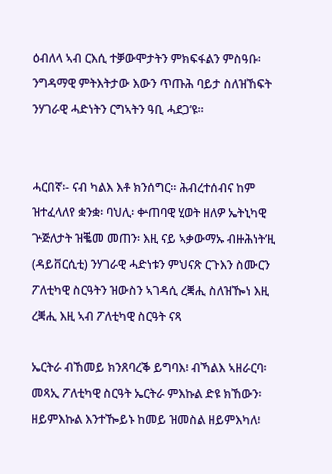ዕብለላ ኣብ ርእሲ ተቓውሞታትን ምክፍፋልን ምስዓቡ፡ ንግዳማዊ ምትእትታው እውን ጥጡሕ ባይታ ስለዝኸፍት ንሃገራዊ ሓድነትን ርግኣትን ዓቢ ሓደጋ’ዩ።


ሓርበኛ፡- ናብ ካልእ እቶ ክንሰግር። ሕብረተሰብና ከም ዝተፈላለየ ቋንቋ፡ ባህሊ፡ ቍጠባዊ ሂወት ዘለዎ ኤትኒካዊ ጕጅለታት ዝቘመ መጠን፡ እዚ ናይ ኣቃውማኡ ብዙሕነት’ዚ (ዳይቨርሲቲ) ንሃገራዊ ሓድነቱን ምህናጽ ርጉእን ስሙርን ፖለቲካዊ ስርዓትን ዝውስን ኣገዳሲ ረቛሒ ስለዝዀነ እዚ ረቛሒ እዚ ኣብ ፖለቲካዊ ስርዓት ናጻ

ኤርትራ ብኸመይ ክንጸባረቕ ይግባእ፧ ብኻልእ ኣዘራርባ፡ መጻኢ ፖለቲካዊ ስርዓት ኤርትራ ምእኩል ድዩ ክኸውን፡ ዘይምእኩል እንተዀይኑ ከመይ ዝመስል ዘይምእካለ፧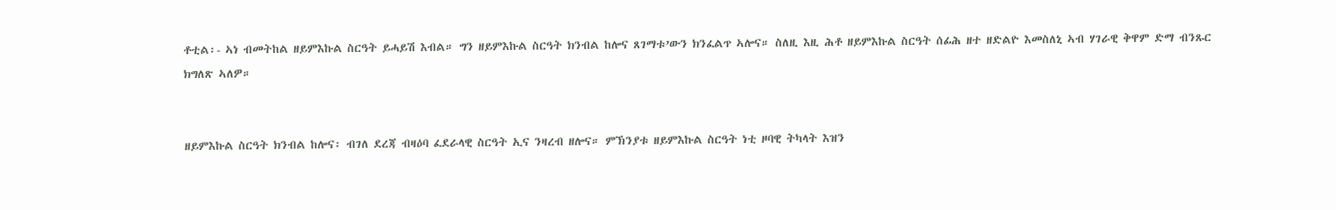ቶቲል፡- ኣነ ብመትከል ዘይምእኩል ስርዓት ይሓይሽ እብል። ግን ዘይምእኩል ስርዓት ክንብል ከሎና ጸገማቱ’ውን ክንፈልጥ ኣሎና። ስለዚ እዚ ሕቶ ዘይምእኩል ስርዓት ሰፊሕ ዘተ ዘድልዮ እመስለኒ ኣብ ሃገራዊ ቅዋም ድማ ብንጹር ክግለጽ ኣለዎ።


ዘይምእኩል ስርዓት ክንብል ከሎና፡ ብገለ ደረጃ ብዛዕባ ፈደራላዊ ስርዓት ኢና ንዛረብ ዘሎና። ምኽንያቱ ዘይምእኩል ስርዓት ነቲ ዞባዊ ትካላት እዝን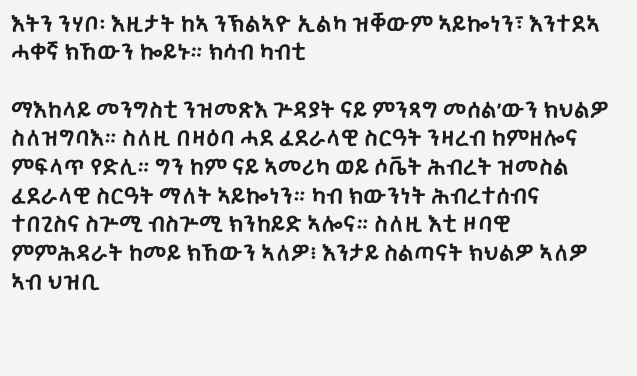እትን ንሃቦ፡ እዚታት ከኣ ንኽልኣዮ ኢልካ ዝቐውም ኣይኰነን፣ እንተደኣ ሓቀኛ ክኸውን ኰይኑ። ክሳብ ካብቲ

ማእከላይ መንግስቲ ንዝመጽእ ጕዳያት ናይ ምንጻግ መሰል’ውን ክህልዎ ስለዝግባእ። ስለዚ በዛዕባ ሓደ ፈደራላዊ ስርዓት ንዛረብ ከምዘሎና ምፍላጥ የድሊ። ግን ከም ናይ ኣመሪካ ወይ ሶቬት ሕብረት ዝመስል ፈደራላዊ ስርዓት ማለት ኣይኰነን። ካብ ክውንነት ሕብረተሰብና ተበጊስና ስጕሚ ብስጕሚ ክንከይድ ኣሎና። ስለዚ እቲ ዞባዊ ምምሕዳራት ከመይ ክኸውን ኣለዎ፧ እንታይ ስልጣናት ክህልዎ ኣለዎ ኣብ ህዝቢ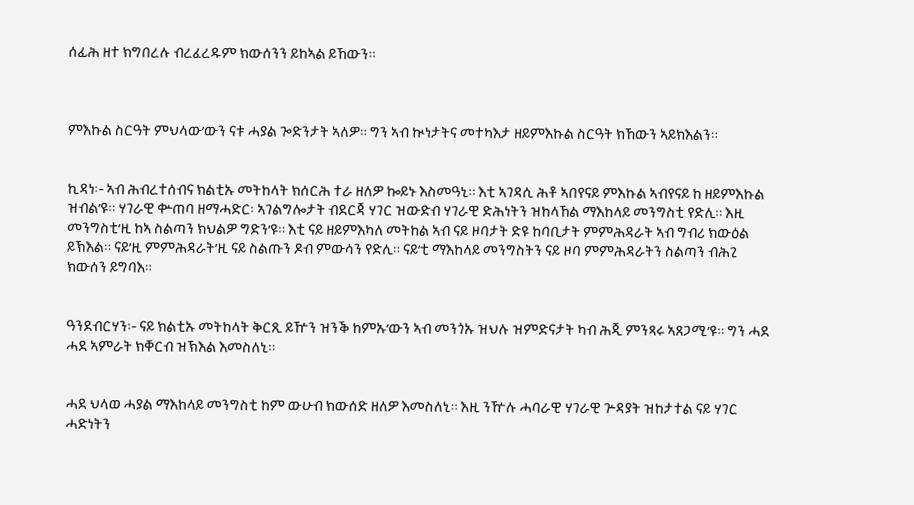ሰፊሕ ዘተ ክግበረሉ ብረፈረዱም ክውሰንን ይከኣል ይኸውን።



ምእኩል ስርዓት ምህላው’ውን ናቱ ሓያል ጐድንታት ኣለዎ። ግን ኣብ ኲነታትና መተካእታ ዘይምእኩል ስርዓት ክኸውን ኣይክእልን።


ኪዳነ፡- ኣብ ሕብረተሰብና ክልቲኡ መትከላት ክሰርሕ ተራ ዘለዎ ኰይኑ እስመዓኒ። እቲ ኣገዳሲ ሕቶ ኣበየናይ ምእኩል ኣብየናይ ከ ዘይምእኩል ዝብል’ዩ። ሃገራዊ ቍጠባ ዘማሓድር፡ ኣገልግሎታት ብደርጃ ሃገር ዝውድብ ሃገራዊ ድሕነትን ዝከላኸል ማእከላይ መንግስቲ የድሊ። እዚ መንግስቲ’ዚ ከኣ ስልጣን ክህልዎ ግድን’ዩ። እቲ ናይ ዘይምእካለ መትከል ኣብ ናይ ዞባታት ድዩ ከባቢታት ምምሕዳራት ኣብ ግብሪ ክውዕል ይኽእል። ናይ’ዚ ምምሕዳራት’ዚ ናይ ስልጡን ዶብ ምውሳን የድሊ። ናይ’ቲ ማእከላይ መንግስትን ናይ ዞባ ምምሕዳራትን ስልጣን ብሕጊ ክውሰን ይግባእ።


ዓንደብርሃን፡- ናይ ክልቲኡ መትከላት ቅርጺ ይዅን ዝንቕ ከምኡ’ውን ኣብ መንጎኡ ዝህሉ ዝምድናታት ካብ ሕጂ ምንጻሩ ኣጸጋሚ’ዩ። ግን ሓደ ሓደ ኣምራት ክቐርብ ዝኽእል እመስለኒ።


ሓደ ህላወ ሓያል ማእከላይ መንግስቲ ከም ውሁብ ክውሰድ ዘለዎ እመስለኒ። እዚ ንዅሉ ሓባራዊ ሃገራዊ ጕዳያት ዝከታተል ናይ ሃገር ሓድነትን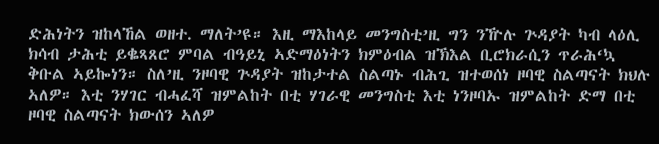ድሕነትን ዝከላኸል ወዘተ. ማለት’ዩ። እዚ ማእከላይ መንግስቲ’ዚ ግን ንዅሉ ጕዳያት ካብ ላዕሊ ክሳብ ታሕቲ ይቈጻጸሮ ምባል ብዓይኒ ኣድማዕነትን ክምዕብል ዝኽእል ቢሮክራሲን ጥራሕ‘ኳ ቅቡል ኣይኰነን። ስለ’ዚ ንዞባዊ ጕዳያት ዝከታተል ስልጣኑ ብሕጊ ዝተወሰነ ዞባዊ ስልጣናት ክህሉ ኣለዎ። እቲ ንሃገር ብሓፈሻ ዝምልከት በቲ ሃገራዊ መንግስቲ እቲ ነንዞባኡ ዝምልከት ድማ በቲ ዞባዊ ስልጣናት ክውሰን ኣለዎ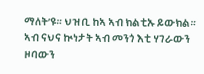ማለት’ዩ። ህዝቢ ከኣ ኣብ ክልቲኡ ይውክል። ኣብ ናህና ኲነታት ኣብ መንጎ እቲ ሃገራውን ዞባውን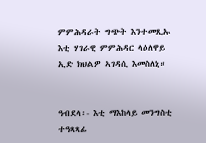ምምሕዳራት ግጭት እንተመጺኡ እቲ ሃገራዊ ምምሕዳር ላዕለዋይ ኢድ ክህልዎ ኣገዳሲ እመስለኒ።


ዓብደላ፡- እቲ ማእከላይ መንግስቲ ተዓጻጻፊ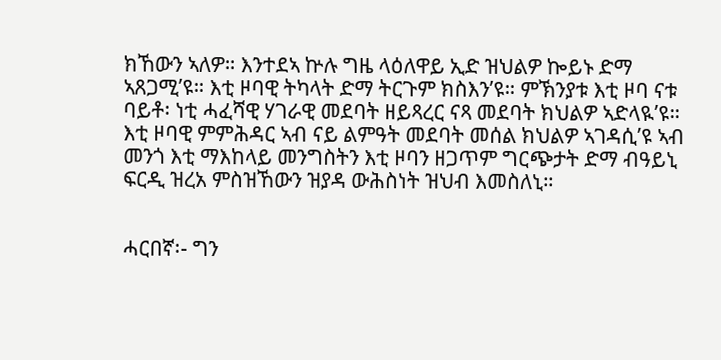ክኸውን ኣለዎ። እንተደኣ ኵሉ ግዜ ላዕለዋይ ኢድ ዝህልዎ ኰይኑ ድማ ኣጸጋሚ’ዩ። እቲ ዞባዊ ትካላት ድማ ትርጉም ክስእን’ዩ። ምኽንያቱ እቲ ዞባ ናቱ ባይቶ፡ ነቲ ሓፈሻዊ ሃገራዊ መደባት ዘይጻረር ናጻ መደባት ክህልዎ ኣድላዪ’ዩ። እቲ ዞባዊ ምምሕዳር ኣብ ናይ ልምዓት መደባት መሰል ክህልዎ ኣገዳሲ’ዩ ኣብ መንጎ እቲ ማእከላይ መንግስትን እቲ ዞባን ዘጋጥም ግርጭታት ድማ ብዓይኒ ፍርዲ ዝረአ ምስዝኸውን ዝያዳ ውሕስነት ዝህብ እመስለኒ።


ሓርበኛ፡- ግን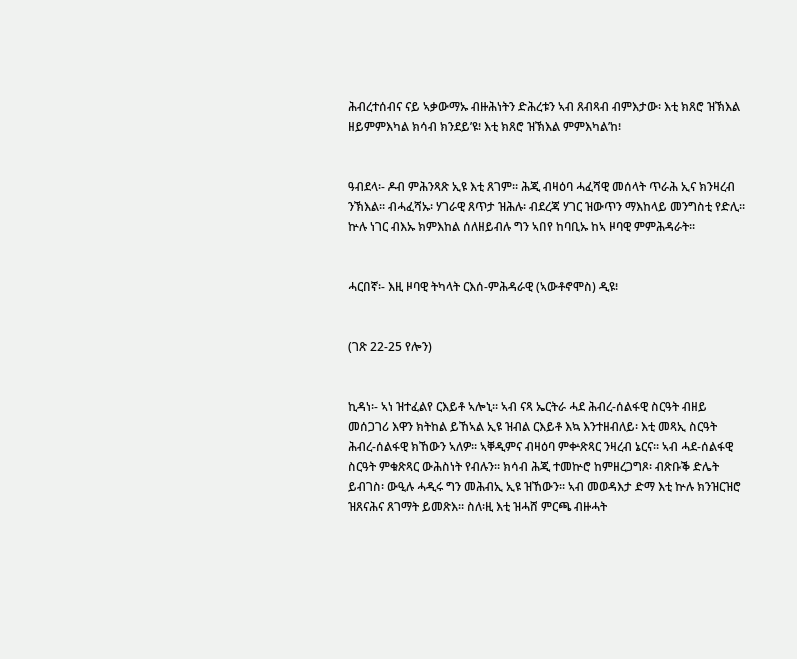ሕብረተሰብና ናይ ኣቃውማኡ ብዙሕነትን ድሕረቱን ኣብ ጸብጻብ ብምእታው፡ እቲ ክጸሮ ዝኽእል ዘይምምእካል ክሳብ ክንደይ’ዩ፧ እቲ ክጸሮ ዝኽእል ምምእካል’ከ፧


ዓብደላ፡- ዶብ ምሕንጻጽ ኢዩ እቲ ጸገም። ሕጂ ብዛዕባ ሓፈሻዊ መሰላት ጥራሕ ኢና ክንዛረብ ንኽእል። ብሓፈሻኡ፡ ሃገራዊ ጸጥታ ዝሕሉ፡ ብደረጃ ሃገር ዝውጥን ማእከላይ መንግስቲ የድሊ። ኵሉ ነገር ብእኡ ክምእከል ሰለዘይብሉ ግን ኣበየ ከባቢኡ ከኣ ዞባዊ ምምሕዳራት።


ሓርበኛ፡- እዚ ዞባዊ ትካላት ርእሰ-ምሕዳራዊ (ኣውቶኖሞስ) ዲዩ፧


(ገጽ 22-25 የሎን)


ኪዳነ፡- ኣነ ዝተፈልየ ርእይቶ ኣሎኒ። ኣብ ናጻ ኤርትራ ሓደ ሕብረ-ሰልፋዊ ስርዓት ብዘይ መሰጋገሪ እዋን ክትከል ይኸኣል ኢዩ ዝብል ርእይቶ እኳ እንተዘብለይ፡ እቲ መጻኢ ስርዓት ሕብረ-ሰልፋዊ ክኸውን ኣለዎ። ኣቐዲምና ብዛዕባ ምቍጽጻር ንዛረብ ኔርና። ኣብ ሓደ-ሰልፋዊ ስርዓት ምቁጽጻር ውሕስነት የብሉን። ክሳብ ሕጂ ተመኵሮ ከምዘረጋግጾ፡ ብጽቡቕ ድሌት ይብገስ፡ ውዒሉ ሓዲሩ ግን መሕብኢ ኢዩ ዝኸውን። ኣብ መወዳእታ ድማ እቲ ኵሉ ክንዝርዝሮ ዝጸናሕና ጸገማት ይመጽእ። ስለ፡ዚ እቲ ዝሓሸ ምርጫ ብዙሓት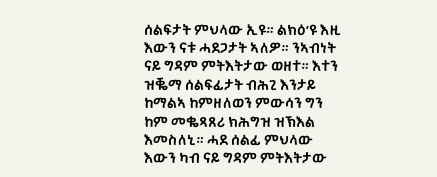ሰልፍታት ምህላው ኢዩ። ልክዕ’ዩ እዚ እውን ናቱ ሓደጋታት ኣለዎ። ንኣብነት ናይ ግዳም ምትእትታው ወዘተ። እተን ዝቘማ ሰልፍፊታት ብሕጊ እንታይ ከማልኣ ከምዘለወን ምውሳን ግን ከም መቈጻጸሪ ክሕግዝ ዝኽእል እመስለኒ። ሓደ ሰልፊ ምህላው እውን ካብ ናይ ግዳም ምትእትታው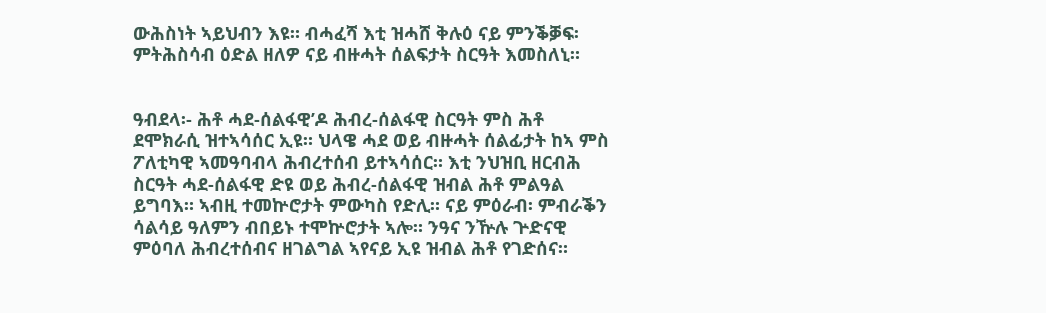ውሕስነት ኣይህብን እዩ። ብሓፈሻ እቲ ዝሓሸ ቅሉዕ ናይ ምንቕቓፍ፡ ምትሕስሳብ ዕድል ዘለዎ ናይ ብዙሓት ሰልፍታት ስርዓት እመስለኒ።


ዓብደላ፡- ሕቶ ሓደ-ሰልፋዊ’ዶ ሕብረ-ሰልፋዊ ስርዓት ምስ ሕቶ ደሞክራሲ ዝተኣሳሰር ኢዩ። ህላዌ ሓደ ወይ ብዙሓት ሰልፊታት ከኣ ምስ ፖለቲካዊ ኣመዓባብላ ሕብረተሰብ ይተኣሳሰር። እቲ ንህዝቢ ዘርብሕ ስርዓት ሓደ-ሰልፋዊ ድዩ ወይ ሕብረ-ሰልፋዊ ዝብል ሕቶ ምልዓል ይግባእ። ኣብዚ ተመኵሮታት ምውካስ የድሊ። ናይ ምዕራብ፡ ምብራቕን ሳልሳይ ዓለምን ብበይኑ ተሞኵሮታት ኣሎ። ንዓና ንዅሉ ጕድናዊ ምዕባለ ሕብረተሰብና ዘገልግል ኣየናይ ኢዩ ዝብል ሕቶ የገድሰና።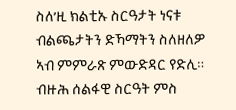ስለ’ዚ ክልቲኡ ስርዓታት ነናቱ ብልጫታትን ድኻማትን ስለዘለዎ ኣብ ምምራጽ ምውድዳር የድሊ። ብዙሕ ሰልፋዊ ስርዓት ምስ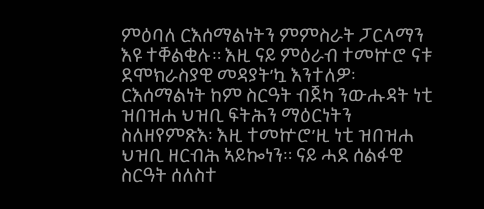ምዕባለ ርእሰማልነትን ምምስራት ፓርላማን እዩ ተቐልቂሉ። እዚ ናይ ምዕራብ ተመኵሮ ናቱ ደሞክራስያዊ መዳያት’ኳ እንተለዎ፡ ርእሰማልነት ከም ስርዓት ብጀካ ንውሑዳት ነቲ ዝበዝሐ ህዝቢ ፍትሕን ማዕርነትን ስለዘየምጽእ፡ እዚ ተመኵሮ’ዚ ነቲ ዝበዝሐ ህዝቢ ዘርብሕ ኣይኰነን። ናይ ሓደ ሰልፋዊ ስርዓት ሰለስተ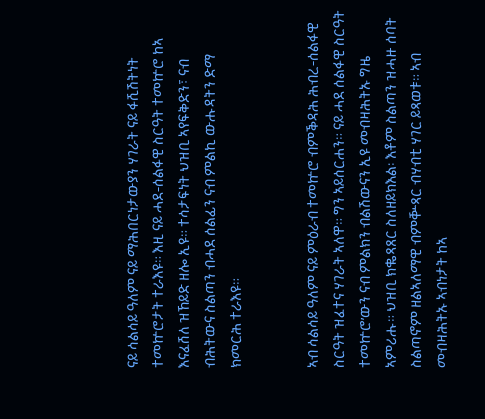ናይ ሳልሳይ ዓለም ናይ ማሕበርነታውያን ሃገራት ናይ ፋሺሽትነት ተመኵሮታት ተራእዩ። እዚ ናይ ሓደ-ሰልፋዊ ስርዓት ተመኵሮ ከኣ እናፈሸለ ዝኸይድ ዘሎ ኢዩ። ተሳታፍነት ህዝቢ ኣየፍቅድን፣ ናብ ብሕትውና ስልጣን ብሓደ ሰልፊን ናብ ምልኪ ውሑዳትን ድማ ክመርሕ ተራእዩ።


ኣብ ሳልሳይ ዓለም ናይ ምዕራብ ተመኵሮ ብምቕዳሕ ሕብረ-ሰልፋዊ ስርዓት ዝፈተና ሃገራት ኣለዋ። ግን ኣይሰርሐን። ናይ ሓደ ሰልፋዊ ስርዓት ተመኵሮ’ውን ናብ ምልክን ብልሽውናን ኢዩ መብዛሕትኡ ግዜ ኣምሪሑ። ህዝቢ ክቈጻጸር ስለዘይክእል፡ እቶም ስልጣን ዝሓዙ ሰባት ስልጣኖም ዘልኣለማዊ ብምቝጻር ብሃብቲ ሃገር ይጻወቱ። ኣብ መብዛሕትኡ ኣብነታት ከኣ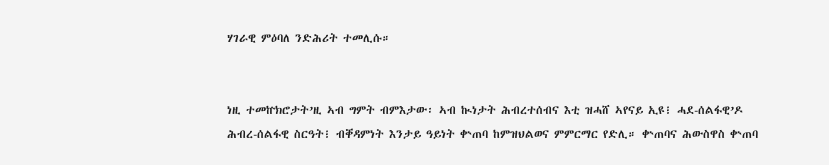ሃገራዊ ምዕባለ ንድሕሪት ተመሊሱ።


ነዚ ተመኵክሮታት’ዚ ኣብ ግምት ብምእታው፡ ኣብ ኲነታት ሕብረተሰብና እቲ ዝሓሸ ኣየናይ ኢዩ፧ ሓደ-ሰልፋዊ’ዶ ሕብረ-ሰልፋዊ ስርዓት፧ ብቐዳምነት እንታይ ዓይነት ቍጠባ ከምዝህልወና ምምርማር የድሊ። ቍጠባና ሕውስዋስ ቍጠባ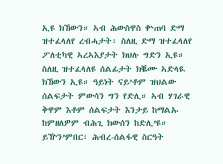ኢዩ ክኸውን። ኣብ ሕውስዋስ ቍጠባ ድማ ዝተፈላለየ ረብሓታት፡ ስለዚ ድማ ዝተፈላለየ ፖለቲካዊ ኣረኣእያታት ክህሉ ግድን ኢዩ። ስለዚ ዝተፈላለዩ ሰልፊታት ክቘሙ ኣድላዪ ክኸውን ኢዩ። ዓይነት ናይ’ቶም ዝህልው ሰልፍታት ምውሳን ግን የድሊ። ኣብ ሃገራዊ ቅዋም እቶም ሰልፍታት እንታይ ከማልኡ ከምዘለዎም ብሕጊ ክውሰን ከድሊ’ዩ። ይዅን’ምበር፡ ሕብረ-ሰልፋዊ ስርዓት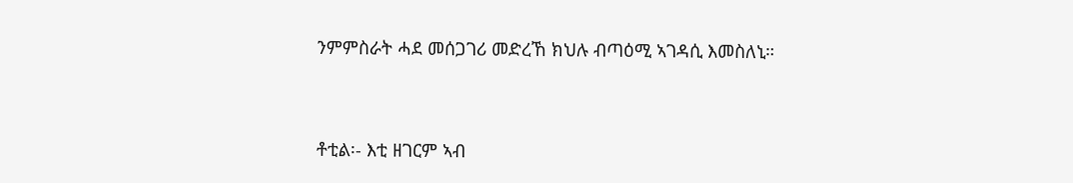ንምምስራት ሓደ መሰጋገሪ መድረኸ ክህሉ ብጣዕሚ ኣገዳሲ እመስለኒ።


ቶቲል፡- እቲ ዘገርም ኣብ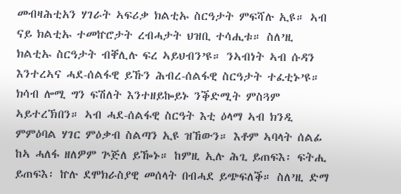መብዛሕቲአን ሃገራት ኣፍሪቃ ክልቲኡ ስርዓታት ምፍሻሉ ኢዩ። ኣብ ናይ ክልቲኡ ተመኵሮታት ረብሓታት ህዝቢ ተሳሒቱ። ስለ’ዚ ክልቲኡ ስርዓታት ብቐሊሉ ፍረ ኣይህብን’ዩ። ንኣብነት ኣብ ሱዳን እንተረኣና ሓደ-ሰልፋዊ ይኹን ሕብረ-ሰልፋዊ ስርዓታት ተፈቲኑ’ዩ። ክሳብ ሎሚ ግን ፍሽለት እንተዘይኰይኑ ንቕድሚት ምስጓም ኣይተረኽበን። ኣብ ሓደ-ሰልፋዊ ስርዓት እቲ ዕላማ ኣብ ክንዲ ምምዕባል ሃገር ምዕቃብ ስልጣን ኢዩ ዝኸውን። እቶም ኣባላት ሰልፊ ከኣ ሓለፋ ዘለዎም ጕጅለ ይዀኑ። ከምዚ ኢሉ ሕጊ ይጠፍእ፡ ፍትሒ ይጠፍእ፡ ኵሉ ደሞክራስያዊ መሰላት በብሓደ ይጭፍለቕ። ስለ’ዚ ድማ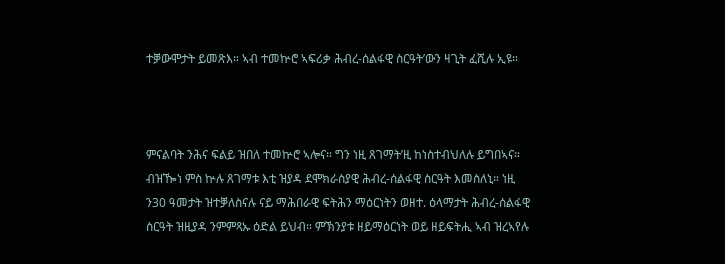ተቓውሞታት ይመጽእ። ኣብ ተመኵሮ ኣፍሪቃ ሕብረ-ሰልፋዊ ስርዓት’ውን ዛጊት ፈሺሉ ኢዩ።



ምናልባት ንሕና ፍልይ ዝበለ ተመኵሮ ኣሎና። ግን ነዚ ጸገማት’ዚ ከነስተብህለሉ ይግበኣና። ብዝዀነ ምስ ኵሉ ጸገማቱ እቲ ዝያዳ ደሞክራስያዊ ሕብረ-ሰልፋዊ ስርዓት እመስለኒ። ነዚ ን30 ዓመታት ዝተቓለስናሉ ናይ ማሕበራዊ ፍትሕን ማዕርነትን ወዘተ. ዕላማታት ሕብረ-ሰልፋዊ ስርዓት ዝዚያዳ ንምምጻኡ ዕድል ይህብ። ምኽንያቱ ዘይማዕርነት ወይ ዘይፍትሒ ኣብ ዝረኣየሉ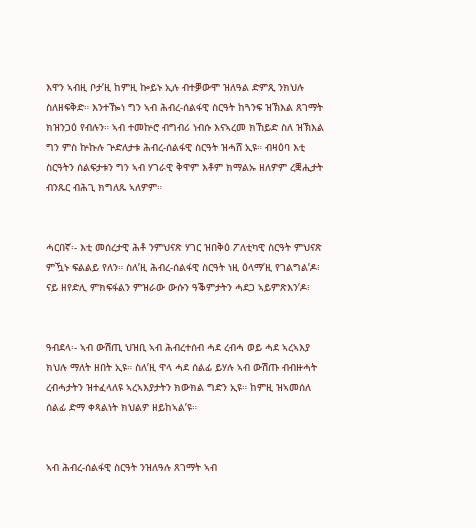እዋን ኣብዚ ቦታ’ዚ ከምዚ ኰይኑ ኢሉ ብተቓውሞ ዝለዓል ድምጺ ንክህሉ ስለዘፍቅድ። እንተዀነ ግን ኣብ ሕብረ-ሰልፋዊ ስርዓት ከጓንፍ ዝኽእል ጸገማት ክዝንጋዕ የብሉን። ኣብ ተመኵሮ ብግብሪ ነብሱ እናኣረመ ክኸይድ ስለ ዝኽእል ግን ምስ ኵኩሉ ጕድለታቱ ሕብረ-ሰልፋዊ ስርዓት ዝሓሸ ኢዩ። ብዛዕባ እቲ ስርዓትን ሰልፍታቱን ግን ኣብ ሃገራዊ ቅዋም እቶም ክማልኡ ዘለዎም ረቛሒታት ብንጹር ብሕጊ ክግለጹ ኣለዎም።


ሓርበኛ፡- እቲ መሰረታዊ ሕቶ ንምህናጽ ሃገር ዝበቅዕ ፖለቲካዊ ስርዓት ምህናጽ ምዃኑ ፍልልይ የለን። ስለ’ዚ ሕብረ-ሰልፋዊ ስርዓት ነዚ ዕላማ’ዚ የገልግል’ዶ፧ ናይ ዘየድሊ ምክፍፋልን ምዝራው ውሱን ዓቕምታትን ሓደጋ ኣይምጽእን’ዶ፧


ዓብደላ፡- ኣብ ውሽጢ ህዝቢ ኣብ ሕብረተሰብ ሓደ ረብሓ ወይ ሓደ ኣረኣእያ ክህሉ ማለት ዘበት ኢዩ። ስለ’ዚ ዋላ ሓደ ሰልፊ ይሃሉ ኣብ ውሽጡ ብብዙሓት ረብሓታትን ዝተፈላለዩ ኣረኣእያታትን ክውክል ግድን ኢዩ። ከምዚ ዝኣመሰለ ሰልፊ ድማ ቀጻልነት ክህልዎ ዘይከኣል’ዩ።


ኣብ ሕብረ-ሰልፋዊ ስርዓት ንዝለዓሉ ጸገማት ኣብ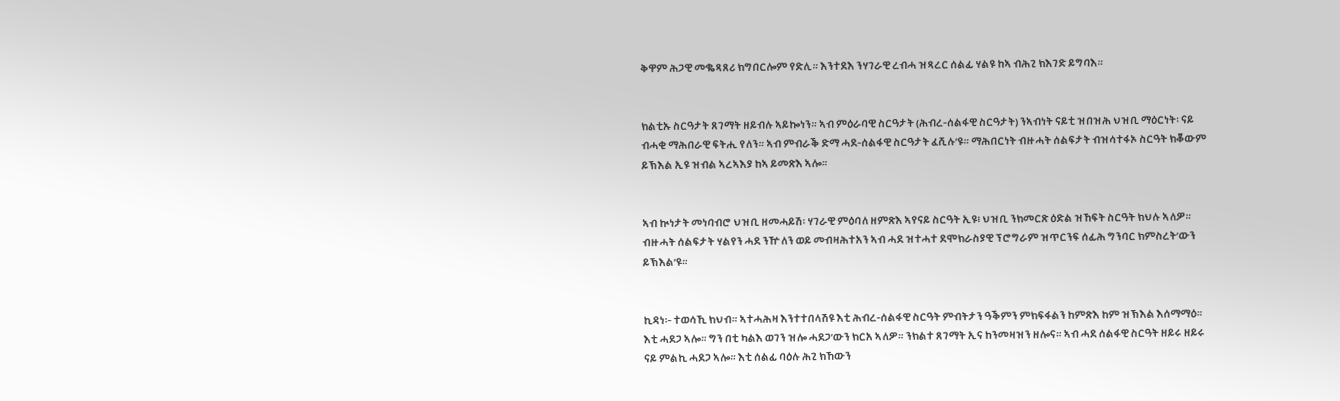ቅዋም ሕጋዊ መቈጻጸሪ ክግበርሎም የድሊ። እንተደእ ንሃገራዊ ረብሓ ዝጻረር ሰልፊ ሃልዩ ከኣ ብሕጊ ክእገድ ይግባእ።


ክልቲኡ ስርዓታት ጸገማት ዘይብሉ ኣይኰነን። ኣብ ምዕራባዊ ስርዓታት (ሕብረ-ሰልፋዊ ስርዓታት) ንኣብነት ናይቲ ዝበዝሕ ህዝቢ ማዕርነት፡ ናይ ብሓቂ ማሕበራዊ ፍትሒ የለን። ኣብ ምብራቕ ድማ ሓደ-ሰልፋዊ ስርዓታት ፈሺሉ’ዩ። ማሕበርነት ብዙሓት ሰልፍታት ብዝሳተፋኦ ስርዓት ክቖውም ይኽእል ኢዩ ዝብል ኣረኣእያ ከኣ ይመጽእ ኣሎ።


ኣብ ኲነታት መነባብሮ ህዝቢ ዘመሓይሽ፡ ሃገራዊ ምዕባለ ዘምጽእ ኣየናይ ስርዓት ኢዩ፧ ህዝቢ ንክመርጽ ዕድል ዝኸፍት ስርዓት ክህሉ ኣለዎ። ብዙሓት ሰልፍታት ሃልየን ሓደ ንዅለን ወይ መብዛሕተአን ኣብ ሓደ ዝተሓተ ደሞክራስያዊ ፕሮግራም ዝጥርንፍ ሰፊሕ ግንባር ክምስረት’ውን ይኽእል’ዩ።


ኪዳነ፡- ተወሳኺ ክህብ። ኣተሓሕዛ እንተተበላሽዩ እቲ ሕብረ-ሰልፋዊ ስርዓት ምብትታን ዓቕምን ምክፍፋልን ከምጽእ ከም ዝኽእል እሰማማዕ። እቲ ሓደጋ ኣሎ። ግን በቲ ካልእ ወገን ዝሎ ሓደጋ’ውን ክርአ ኣለዎ። ንክልተ ጸገማት ኢና ከንመዛዝን ዘሎና። ኣብ ሓደ ሰልፋዊ ስርዓት ዘይሩ ዘይሩ ናይ ምልኪ ሓደጋ ኣሎ። እቲ ሰልፊ ባዕሉ ሕጊ ክኸውን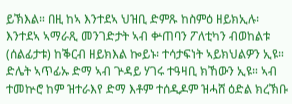ይኽእል። በዚ ከኣ እንተደኣ ህዝቢ ድምጹ ከስምዕ ዘይክኢሉ፡ እንተደኣ ኣማራጺ መንገድታት ኣብ ቍጠባን ፖለቲካን ብወከልቱ (ሰልፊታቱ) ከቕርብ ዘይክእል ኰይኑ፡ ተሳታፍነት ኣይክህልዎን ኢዩ። ድሌት ኣጥፊኡ ድማ ኣብ ጕዳይ ሃገሩ ተዓዛቢ ክኸውን ኢዩ። ኣብ ተመኵሮ ከም ዝተራእየ ድማ እቶም ተሰዲዶም ዝሓሸ ዕድል ክረኽቡ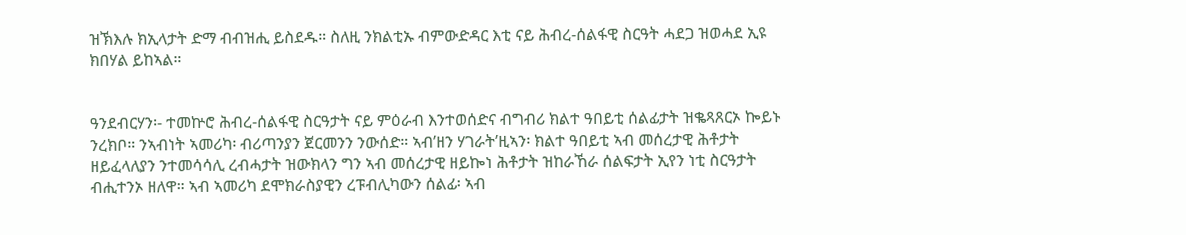ዝኽእሉ ክኢላታት ድማ ብብዝሒ ይስደዱ። ስለዚ ንክልቲኡ ብምውድዳር እቲ ናይ ሕብረ-ሰልፋዊ ስርዓት ሓደጋ ዝወሓደ ኢዩ ክበሃል ይከኣል።


ዓንደብርሃን፡- ተመኵሮ ሕብረ-ሰልፋዊ ስርዓታት ናይ ምዕራብ እንተወሰድና ብግብሪ ክልተ ዓበይቲ ሰልፊታት ዝቈጻጸርኦ ኰይኑ ንረክቦ። ንኣብነት ኣመሪካ፡ ብሪጣንያን ጀርመንን ንውሰድ። ኣብ’ዘን ሃገራት’ዚኣን፡ ክልተ ዓበይቲ ኣብ መሰረታዊ ሕቶታት ዘይፈላለያን ንተመሳሳሊ ረብሓታት ዝውክላን ግን ኣብ መሰረታዊ ዘይኰነ ሕቶታት ዝከራኸራ ሰልፍታት ኢየን ነቲ ስርዓታት ብሒተንኦ ዘለዋ። ኣብ ኣመሪካ ደሞክራስያዊን ረፑብሊካውን ሰልፊ፡ ኣብ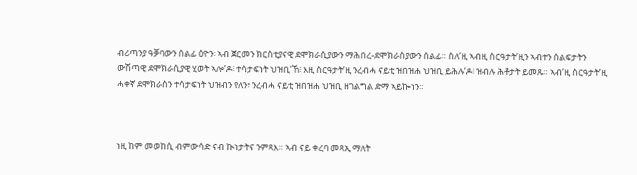ብሪጣንያ ዓቓባውን ሰልፊ ዕዮን፡ ኣብ ጀርመን ክርስቲያናዊ ደሞክራሲያውን ማሕበረ-ደሞክራስያውን ሰልፊ። ስለ’ዚ ኣብዚ ስርዓታት’ዚን ኣብተን ሰልፍታትን ውሽጣዊ ደሞክራሲያዊ ሂወት ኣሎ’ዶ፧ ተሳታፍነት ህዝቢ’ኸ፧ እዚ ስርዓታት’ዚ ንረብሓ ናይቲ ዝበዝሐ ህዝቢ ይሕሉ’ዶ፧ ዝብሉ ሕቶታት ይመጹ። ኣብ’ዚ ስርዓታት’ዚ ሓቀኛ ደሞክራስን ተሳታፍነት ህዝብን የለን፣ ንረብሓ ናይቲ ዝበዝሐ ህዝቢ ዘገልግል ድማ ኣይኰነን።



ነዚ ከም መወከሲ ብምውሳድ ናብ ኲነታትና ንምጻእ። ኣብ ናይ ቀረባ መጻኢ ማለት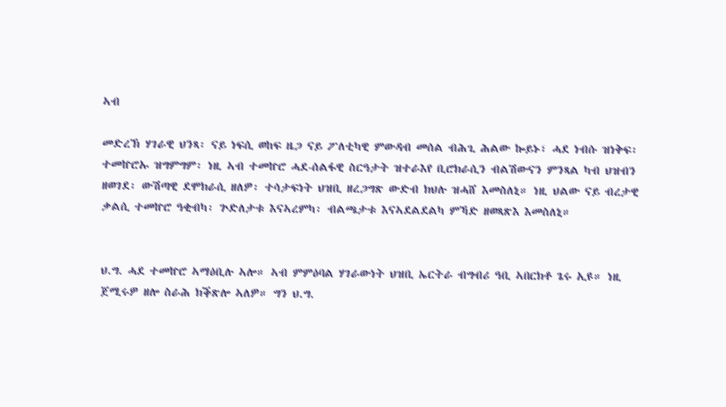ኣብ

መድረኽ ሃገራዊ ህንጻ፡ ናይ ነፍሲ ወከፍ ዜጋ ናይ ፖለቲካዊ ምውዳብ መሰል ብሕጊ ሕልው ኰይኑ፣ ሓደ ነብሱ ዝነቅፍ፡ ተመኵሮኡ ዝግምግም፡ ነዚ ኣብ ተመኵሮ ሓደ-ሰልፋዊ ስርዓታት ዝተራእየ ቢሮክራሲን ብልሽውናን ምንጻል ካብ ህዝብን ዘወገደ፡ ውሽጣዊ ደሞክራሲ ዘለዎ፡ ተሳታፍነት ህዝቢ ዘረጋግጽ ውድብ ክህሉ ዝሓሸ እመስለኒ። ነዚ ህልው ናይ ብረታዊ ቃልሲ ተመኵሮ ዓቂብካ፡ ጕድለታቱ እናኣረምካ፡ ብልጫታቱ እናኣደልደልካ ምኻድ ዘወጻጽእ እመስለኒ።


ህ.ግ. ሓደ ተመኵሮ ኣማዕቢሉ ኣሎ። ኣብ ምምዕባል ሃገራውነት ህዝቢ ኤርትራ ብግብሪ ዓቢ ኣበርክቶ ጌሩ ኢዩ። ነዚ ጀሚሩዎ ዘሎ ስራሕ ክቕጽሎ ኣለዎ። ግን ህ.ግ.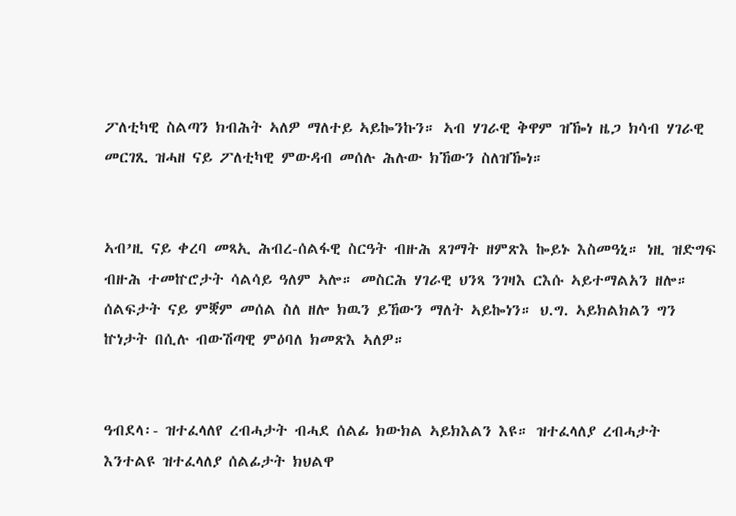ፖለቲካዊ ስልጣን ክብሕት ኣለዎ ማለተይ ኣይኰንኩን። ኣብ ሃገራዊ ቅዋም ዝዀነ ዜጋ ክሳብ ሃገራዊ መርገጺ ዝሓዘ ናይ ፖለቲካዊ ምውዳብ መሰሉ ሕሉው ክኸውን ስለዝዀነ።


ኣብ’ዚ ናይ ቀረባ መጻኢ ሕብረ-ሰልፋዊ ስርዓት ብዙሕ ጸገማት ዘምጽእ ኰይኑ እስመዓኒ። ነዚ ዝድግፍ ብዙሕ ተመኵሮታት ሳልሳይ ዓለም ኣሎ። መስርሕ ሃገራዊ ህንጻ ንገዛእ ርእሱ ኣይተማልአን ዘሎ። ሰልፍታት ናይ ምቛም መሰል ስለ ዘሎ ክዉን ይኸውን ማለት ኣይኰነን። ህ.ግ. ኣይክልክልን ግን ኵነታት በሲሉ ብውሽጣዊ ምዕባለ ክመጽእ ኣለዎ።


ዓብደላ፡- ዝተፈላለየ ረብሓታት ብሓደ ሰልፊ ክውክል ኣይክእልን እዩ። ዝተፈላለያ ረብሓታት እንተልዩ ዝተፈላለያ ሰልፊታት ክህልዋ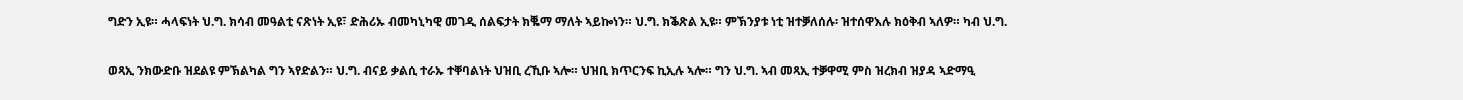ግድን ኢዩ። ሓላፍነት ህ.ግ. ክሳብ መዓልቲ ናጽነት ኢዩ፣ ድሕሪኡ ብመካኒካዊ መገዲ ሰልፍታት ክቘማ ማለት ኣይኰነን። ህ.ግ. ክቕጽል ኢዩ። ምኽንያቱ ነቲ ዝተቓለሰሉ፡ ዝተሰዋእሉ ክዕቅብ ኣለዎ። ካብ ህ.ግ.

ወጻኢ ንክውድቡ ዝደልዩ ምኽልካል ግን ኣየድልን። ህ.ግ. ብናይ ቃልሲ ተራኡ ተቐባልነት ህዝቢ ረኺቡ ኣሎ። ህዝቢ ክጥርንፍ ኪኢሉ ኣሎ። ግን ህ.ግ. ኣብ መጻኢ ተቓዋሚ ምስ ዝረክብ ዝያዳ ኣድማዒ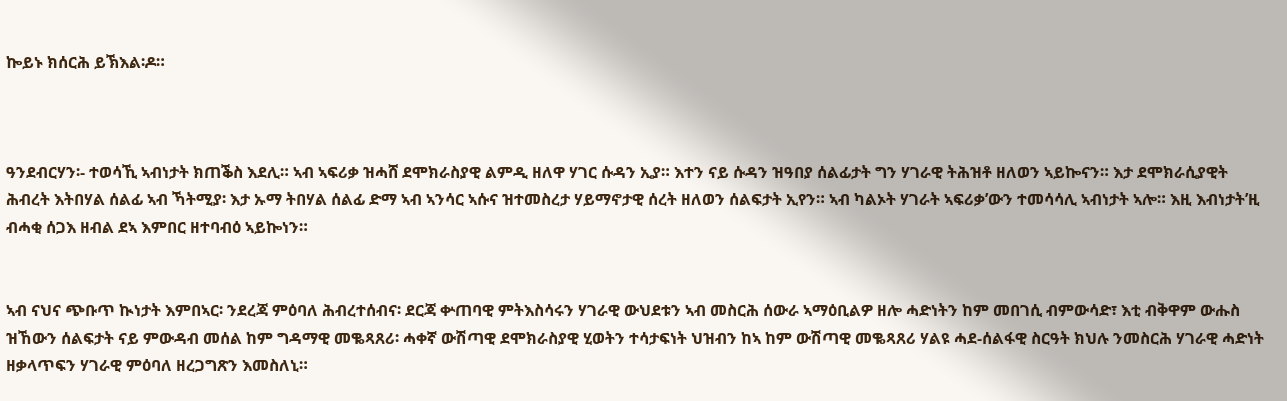ኰይኑ ክሰርሕ ይኽእል፡ዶ።



ዓንደብርሃን፡- ተወሳኺ ኣብነታት ክጠቕስ እደሊ። ኣብ ኣፍሪቃ ዝሓሸ ደሞክራስያዊ ልምዲ ዘለዋ ሃገር ሱዳን ኢያ። እተን ናይ ሱዳን ዝዓበያ ሰልፊታት ግን ሃገራዊ ትሕዝቶ ዘለወን ኣይኰናን። እታ ደሞክራሲያዊት ሕብረት እትበሃል ሰልፊ ኣብ ኻትሚያ፡ እታ ኡማ ትበሃል ሰልፊ ድማ ኣብ ኣንሳር ኣሱና ዝተመስረታ ሃይማኖታዊ ሰረት ዘለወን ሰልፍታት ኢየን። ኣብ ካልኦት ሃገራት ኣፍሪቃ’ውን ተመሳሳሊ ኣብነታት ኣሎ። እዚ እብነታት’ዚ ብሓቂ ሰጋእ ዘብል ደኣ እምበር ዘተባብዕ ኣይኰነን።


ኣብ ናህና ጭቡጥ ኲነታት እምበኣር፡ ንደረጃ ምዕባለ ሕብረተሰብና፡ ደርጃ ቍጠባዊ ምትእስሳሩን ሃገራዊ ውህደቱን ኣብ መስርሕ ሰውራ ኣማዕቢልዎ ዘሎ ሓድነትን ከም መበገሲ ብምውሳድ፣ እቲ ብቅዋም ውሑስ ዝኸውን ሰልፍታት ናይ ምውዳብ መሰል ከም ግዳማዊ መቈጻጸሪ፡ ሓቀኛ ውሽጣዊ ደሞክራስያዊ ሂወትን ተሳታፍነት ህዝብን ከኣ ከም ውሽጣዊ መቈጻጸሪ ሃልዩ ሓደ-ሰልፋዊ ስርዓት ክህሉ ንመስርሕ ሃገራዊ ሓድነት ዘቃላጥፍን ሃገራዊ ምዕባለ ዘረጋግጽን እመስለኒ።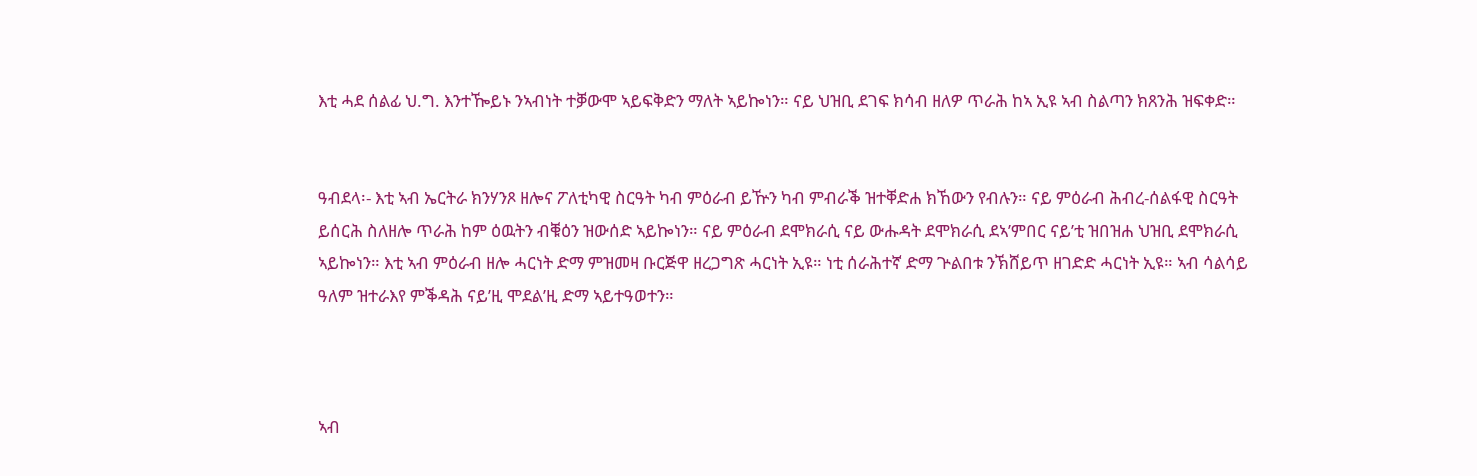እቲ ሓደ ሰልፊ ህ.ግ. እንተዀይኑ ንኣብነት ተቓውሞ ኣይፍቅድን ማለት ኣይኰነን። ናይ ህዝቢ ደገፍ ክሳብ ዘለዎ ጥራሕ ከኣ ኢዩ ኣብ ስልጣን ክጸንሕ ዝፍቀድ።


ዓብደላ፡- እቲ ኣብ ኤርትራ ክንሃንጾ ዘሎና ፖለቲካዊ ስርዓት ካብ ምዕራብ ይዅን ካብ ምብራቕ ዝተቐድሐ ክኸውን የብሉን። ናይ ምዕራብ ሕብረ-ሰልፋዊ ስርዓት ይሰርሕ ስለዘሎ ጥራሕ ከም ዕዉትን ብቑዕን ዝውሰድ ኣይኰነን። ናይ ምዕራብ ደሞክራሲ ናይ ውሑዳት ደሞክራሲ ደኣ’ምበር ናይ’ቲ ዝበዝሐ ህዝቢ ደሞክራሲ ኣይኰነን። እቲ ኣብ ምዕራብ ዘሎ ሓርነት ድማ ምዝመዛ ቡርጅዋ ዘረጋግጽ ሓርነት ኢዩ። ነቲ ሰራሕተኛ ድማ ጕልበቱ ንኽሸይጥ ዘገድድ ሓርነት ኢዩ። ኣብ ሳልሳይ ዓለም ዝተራእየ ምቕዳሕ ናይ’ዚ ሞደል’ዚ ድማ ኣይተዓወተን።



ኣብ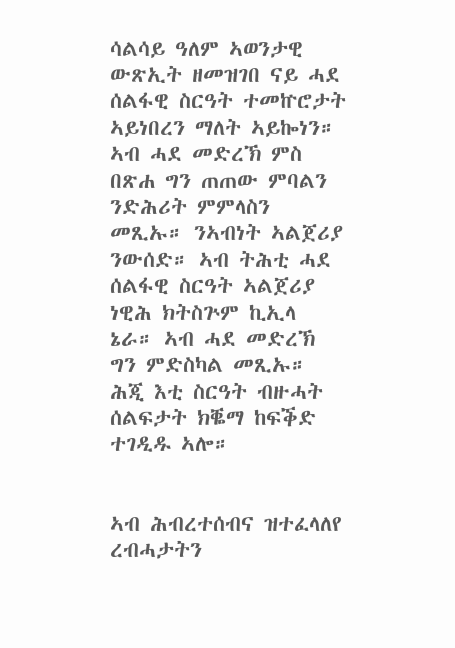ሳልሳይ ዓለም ኣወንታዊ ውጽኢት ዘመዝገበ ናይ ሓደ ሰልፋዊ ስርዓት ተመኵሮታት ኣይነበረን ማለት ኣይኰነን። ኣብ ሓደ መድረኽ ምስ በጽሐ ግን ጠጠው ምባልን ንድሕሪት ምምላስን መጺኡ። ንኣብነት ኣልጀሪያ ንውሰድ። ኣብ ትሕቲ ሓደ ሰልፋዊ ስርዓት ኣልጀሪያ ነዊሕ ክትስጕም ኪኢላ ኔራ። ኣብ ሓደ መድረኽ ግን ምድስካል መጺኡ። ሕጂ እቲ ስርዓት ብዙሓት ሰልፍታት ክቘማ ከፍቕድ ተገዲዱ ኣሎ።


ኣብ ሕብረተሰብና ዝተፈላለየ ረብሓታትን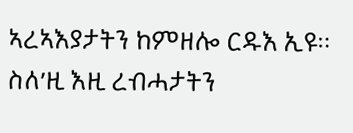ኣረኣእያታትን ከምዘሎ ርዱእ ኢዩ። ስለ’ዚ እዚ ረብሓታትን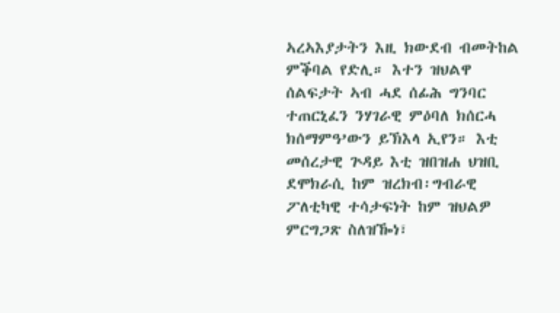ኣረኣእያታትን እዚ ክውደብ ብመትከል ምቕባል የድሊ። እተን ዝህልዋ ሰልፍታት ኣብ ሓደ ሰፊሕ ግንባር ተጠርኒፈን ንሃገራዊ ምዕባለ ክሰርሓ ክሰማምዓ’ውን ይኽእላ ኢየን። እቲ መሰረታዊ ጕዳይ እቲ ዝበዝሐ ህዝቢ ደሞክራሲ ከም ዝረክብ፡ግብራዊ ፖለቲካዊ ተሳታፍነት ከም ዝህልዎ ምርግጋጽ ስለዝዀነ፣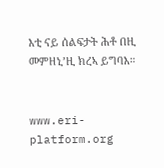እቲ ናይ ሰልፍታት ሕቶ በዚ መምዘኒ’ዚ ክረኣ ይግባእ።


www.eri-platform.org